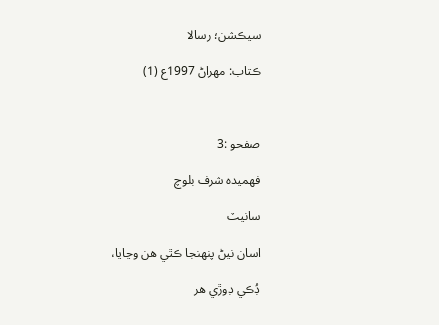سيڪشن؛ رسالا

ڪتاب: مهراڻ 1997ع (1)



صفحو :3

فهميده شرف بلوچ

سانيٽ

اسان نيڻ پنهنجا ڪٿي هن وڃايا،

ڊُڪي ڊوڙي هر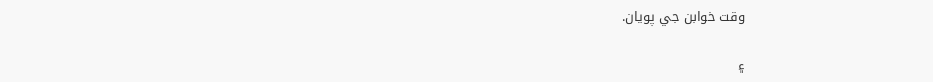وقت خوابن جي پويان.

۽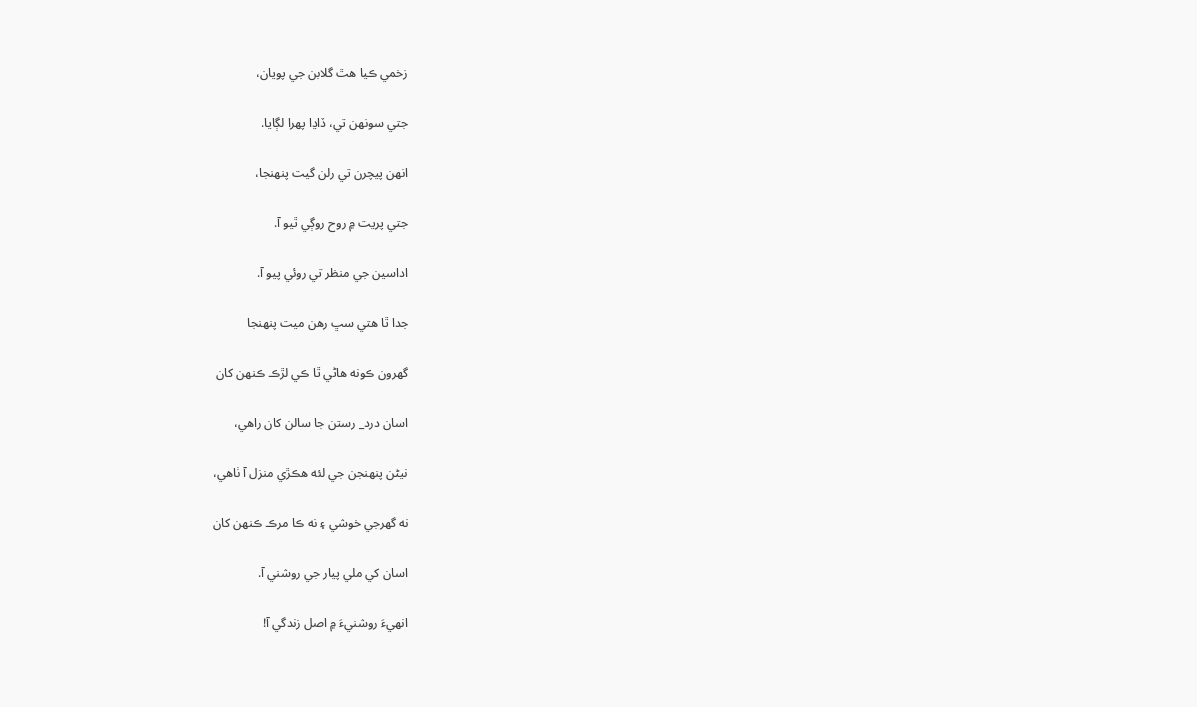زخمي ڪيا هٿ گلابن جي پويان،

جتي سونهن تي، ڏاڍا پهرا لڳايا.

انهن پيچرن تي رلن گيت پنهنجا،

جتي پريت ۾ روح روڳي ٿيو آ.

اداسين جي منظر تي روئي پيو آ.

جدا ٿا هتي سڀ رهن ميت پنهنجا

گهرون ڪونه هاڻي ٿا ڪي لڙڪ ڪنهن کان

اسان درد_ رستن جا سالن کان راهي،

نيڻن پنهنجن جي لئه هڪڙي منزل آ ٺاهي،

نه گهرجي خوشي ۽ نه ڪا مرڪ ڪنهن کان

اسان کي ملي پيار جي روشني آ.

انهيءَ روشنيءَ ۾ اصل زندگي آ!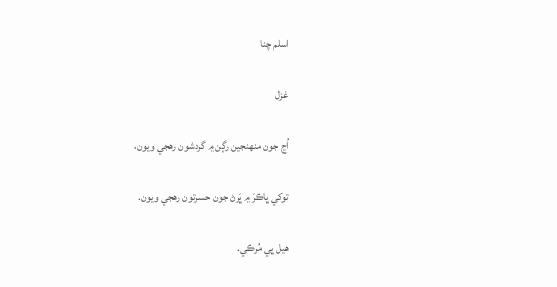اسلم چنا

غزل

اُڃ جون منهنجين رڳن ۾ گردشون رهجي ويون،

توکي ڀاڪرَ ۾ ڀَرڻ جون حسرتون رهجي ويون.

هيل ڀي مُرڪي.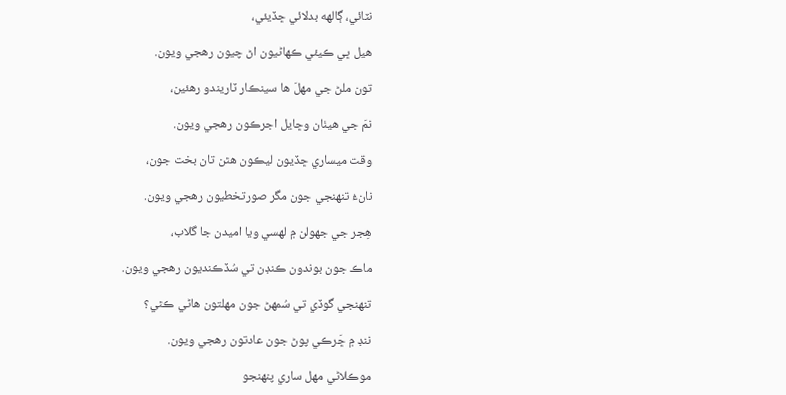نٽائي، ڳالهه بدلائي ڇڏيئي،

هيل ڀي ڪيئي ڪهاڻيون اڻ چيون رهجي ويون.

تون ملڻ جي مهلَ ها سينڪار ٽاريندو رهئين،

نمَ جي هيٺان وڇايل اجرڪون رهجي ويون.

وقت ميساري ڇڏيون ليڪون هٿن تان بخت جون،

نانءُ تنهنجي جون مگر صورتخطيون رهجي ويون.

هِجر جي جهولن ۾ لهسي ويا اميدن جا گلاب،

ماڪ جون بوندون ڪنڊن تي سُڏڪنديون رهجي ويون.

تنهنجي گوڏي تي سُمهڻ جون مهلتون هاڻي ڪٿي؟

ننڊ ۾ ڇَرڪي پوڻ جون عادتون رهجي ويون.

موڪلاڻي مهل ساري پنهنجو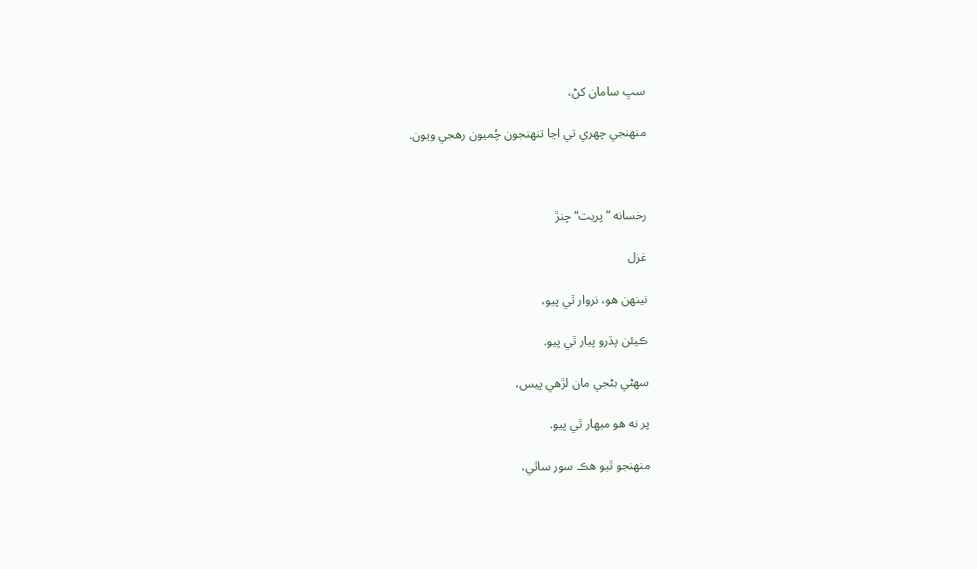سڀ سامان کڻ،

منهنجي چهري تي اڃا تنهنجون چُميون رهجي ويون.



رخسانه ”پريت“ چنڙ

غزل

نينهن هو، نروار ٿي پيو،

ڪيئن پڌرو پيار ٿي پيو.

سهڻي بڻجي مان لڙهي پيس،

پر نه هو ميهار ٿي پيو.

منهنجو ٿيو هڪ سور ساٿي،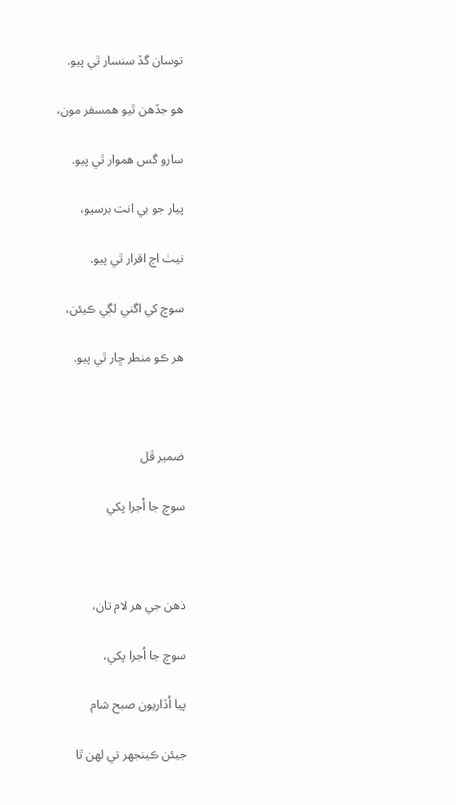توسان گڏ سنسار ٿي پيو.

هو جڏهن ٿيو همسفر مون،

سارو گس هموار ٿي پيو.

پيار جو بي انت برسيو،

نيٺ اڄ اقرار ٿي پيو.

سوچ کي اگني لڳي ڪيئن،

هر ڪو منطر ڇار ٿي پيو.



ضمير ڦل

سوچ جا اُجرا پکي



ذهن جي هر لام تان،

سوچ جا اُجرا پکي،

پيا اُڏاريون صبح شام

جيئن ڪينجهر تي لهن ٿا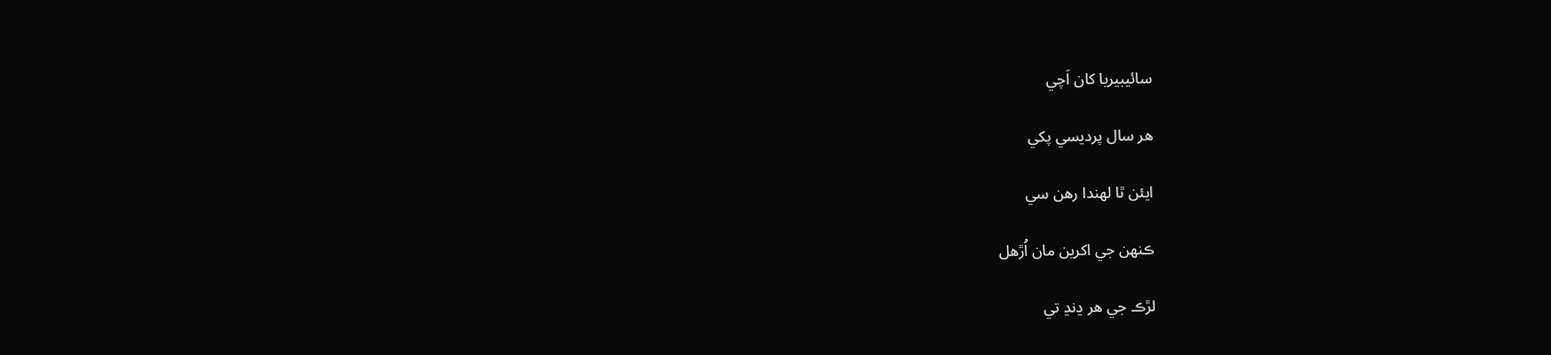سائيبيريا کان اَچي

هر سال پرديسي پکي

ايئن ٿا لهندا رهن سي

ڪنهن جي اکرين مان اُڙهل

لڙڪ جي هر ڍنڍ تي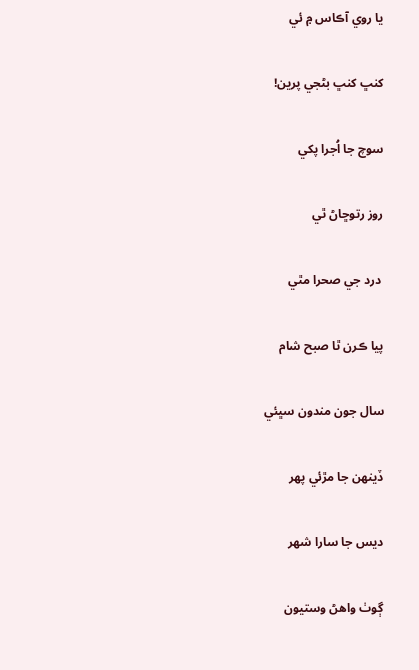يا روي آڪاس ۾ ئي

کنڀ کنڀ بڻجي پرين!

سوچ جا اُجرا پکي

روز رتوڇاڻ ٿي

 درد جي صحرا مٿي

پيا ڪرن ٿا صبح شام

سال جون مندون سڀئي

ڏينهن جا مڙئي پهر

ديس جا سارا شهر

ڳوٺ واهڻ وستيون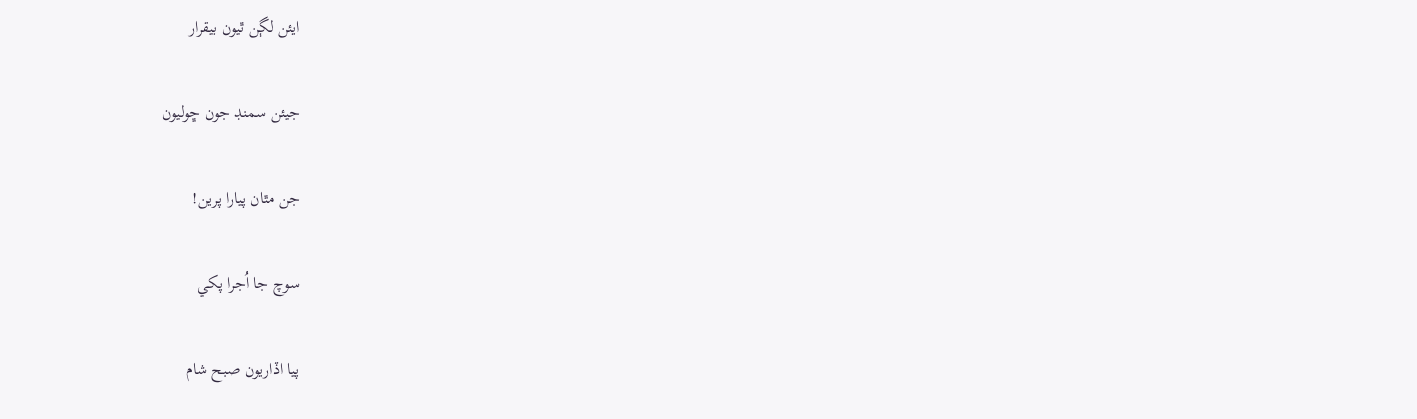ايئن لڳن ٿيون بيقرار

جيئن سمنڊ جون ڇوليون

جن مٿان پيارا پرين!

سوچ جا اُجرا پکي

پيا اڏاريون صبح شام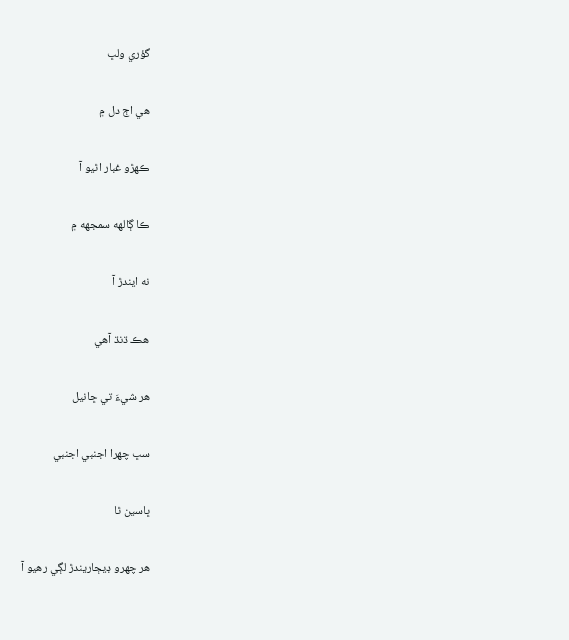گؤري ولڀ

هي اڄ دل ۾

ڪهڙو غبار اٿيو آ

ڪا ڳالهه سمجهه ۾

نه ايندڙ آ

هڪ ڌنڌ آهي

هر شيءَ تي ڇانيل

سڀ چهرا اجنبي اجنبي

ڀاسين ٿا

هر چهرو ڊيڄاريندڙ لڳي رهيو آ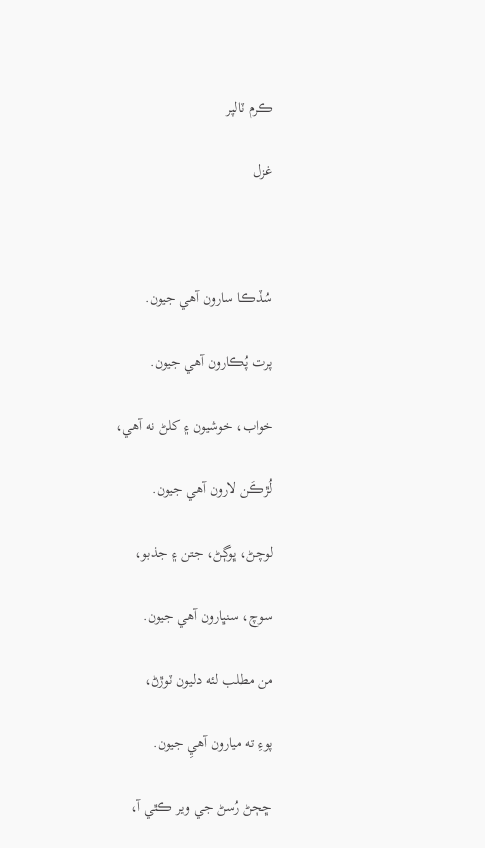ڪرم ٽالپر

غزل



سُڏڪا سارون آهي جيون.

پرت پُڪارون آهي جيون.

خواب، خوشيون ۽ کلڻ نه آهي،

لُڙڪَن لارون آهي جيون.

لوچڻ، ڀوڳڻ، جتن ۽ جذبو،

سوچ، سنڀارون آهي جيون.

من مطلب لئه دليون ٽوڙڻ،

پوءِ ته ميارون آهيِ جيون.

ڇڄڻ رُسڻ جي وير ڪٿي آ،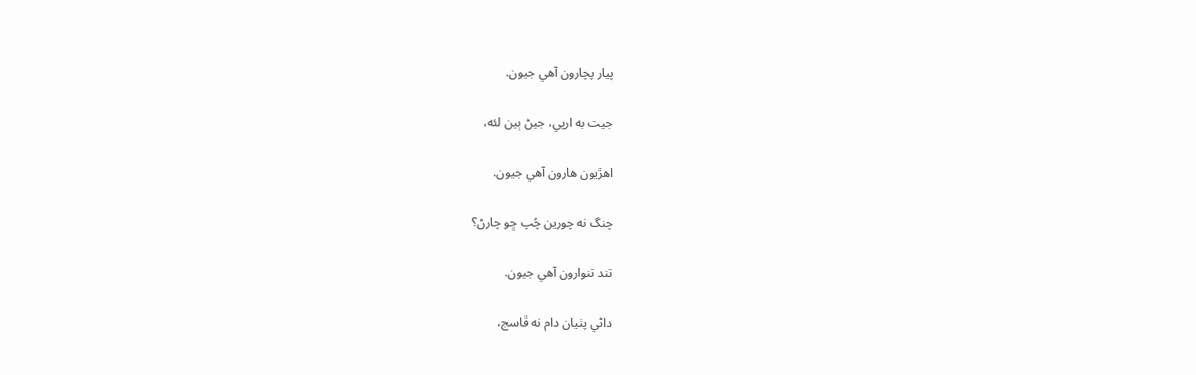پيار پچارون آهي جيون.

جيت به ارپي، جيڻ ٻين لئه،

اهڙيون هارون آهي جيون.

چنگ نه چورين چُپ ڇو چارڻ؟

تند تنوارون آهي جيون.

داڻي پٺيان دام نه ڦاسج،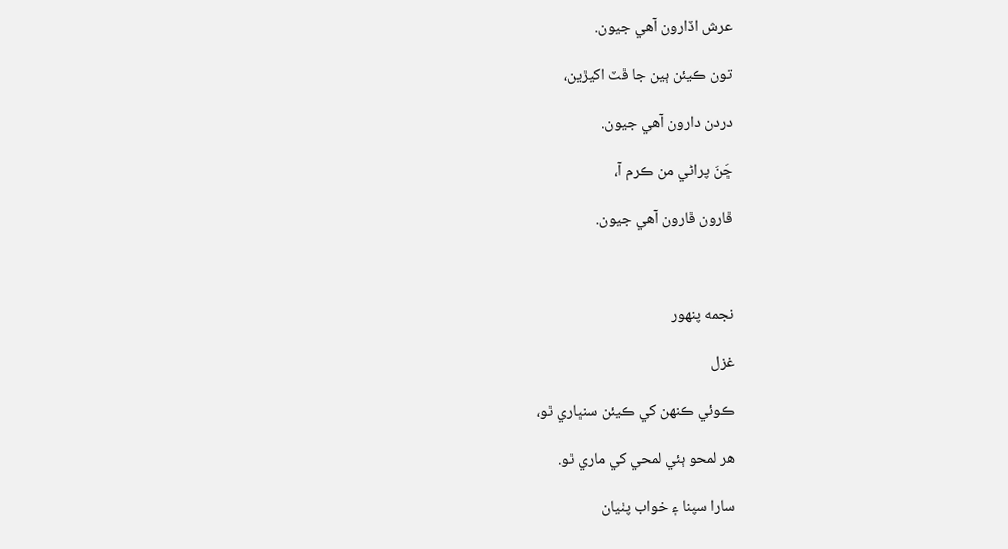عرش اڏارون آهي جيون.

تون ڪيئن ٻين جا ڦٽ اکيڙين،

دردن دارون آهي جيون.

ڇَنَ پراڻي من ڪرم آ،

ڦارون ڦارون آهي جيون.



نجمه پنهور

غزل

ڪوئي ڪنهن کي ڪيئن سنڀاري ٿو،

هر لمحو ٻئي لمحي کي ماري ٿو.

سارا سپنا ۽ خواب پٺيان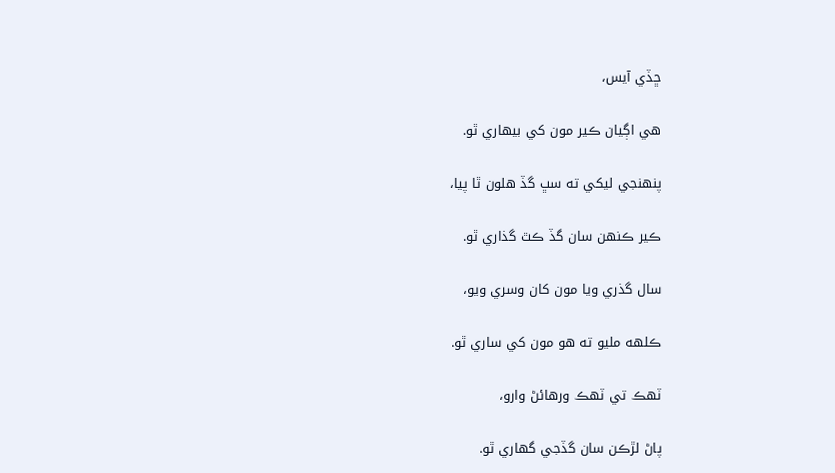ڇڏي آيس،

هي اڳيان ڪير مون کي بيهاري ٿو.

پنهنجي ليکي ته سڀ گڏ هلون ٿا پيا،

ڪير ڪنهن سان گڏ ڪٿ گذاري ٿو.

سال گذري ويا مون کان وسري ويو،

ڪلهه مليو ته هو مون کي ساري ٿو.

ٽهڪ تي ٽهڪ ورهائڻ وارو،

پاڻ لڙڪن سان گڏجي گهاري ٿو.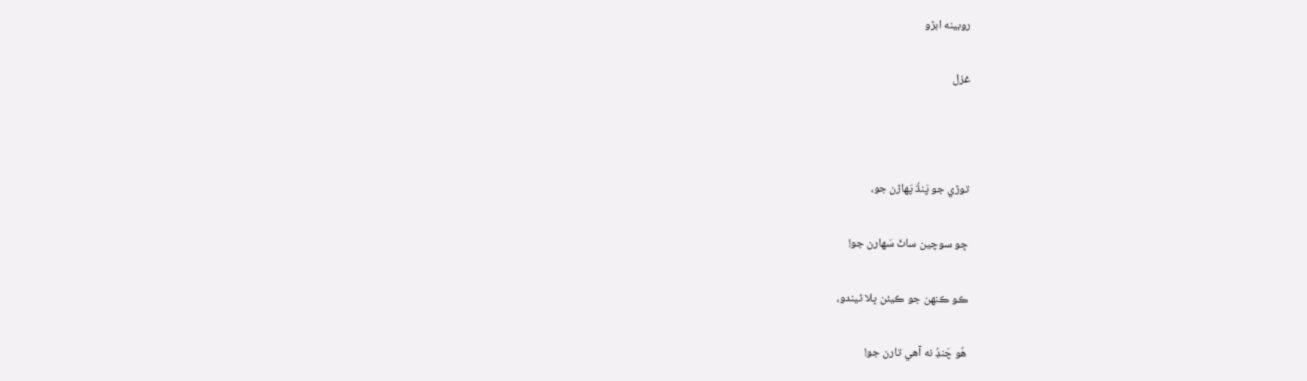روبينه ابڙو

غزل



توڙي جو پَنڌُ پَهاڙن جو،

ڇو سوچين ساٿَ سَهارن جو!

ڪو ڪنهن جو ڪيئن ڀلا ٿيندو،

هُو چَنڊُ نه آهي تارن جو!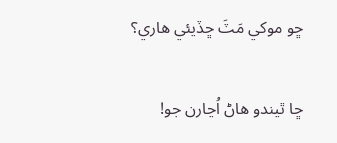ڇو موکي مَٽَ ڇڏيئي هاري؟

ڇا ٿيندو هاڻ اُڃارن جو!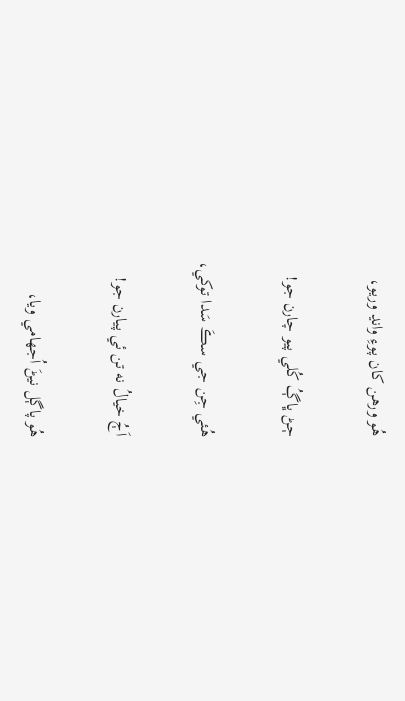هُو ورهن کان پوءِ وانڍ وريو،

ڄڻ ڀاڳُ کُلي پيو چارن جو!

هُئي جِن جي سڪَ سَدا توکي،

اَڄُ خيالُ نه تن ئي پيارن جو!

هُو پاڳل نيڻَ اُجهامي ويا،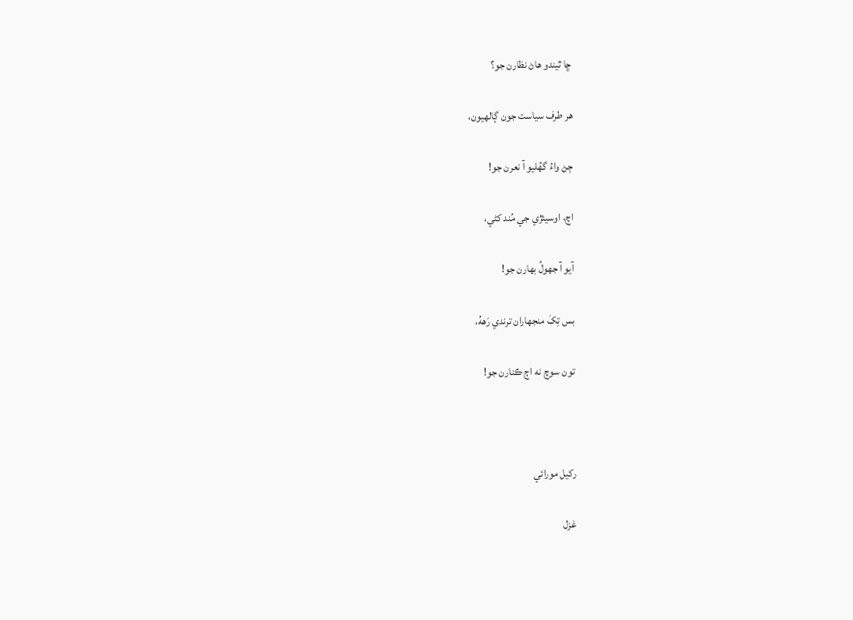ڇا ٿيندو هاڻ نظارن جو؟

هر طرف سياست جون ڳالهيون،

ڄڻ واءُ گهُليو آ نعرن جو!

اچ، اوسيئڙي جي مُند کڻي،

آيو آ جهولُ بهارن جو!

بس تِکَ منجهاران ترندي رَههُ،

تون سوچ نه اڄ ڪنارن جو!



رکيل مورائي

غزل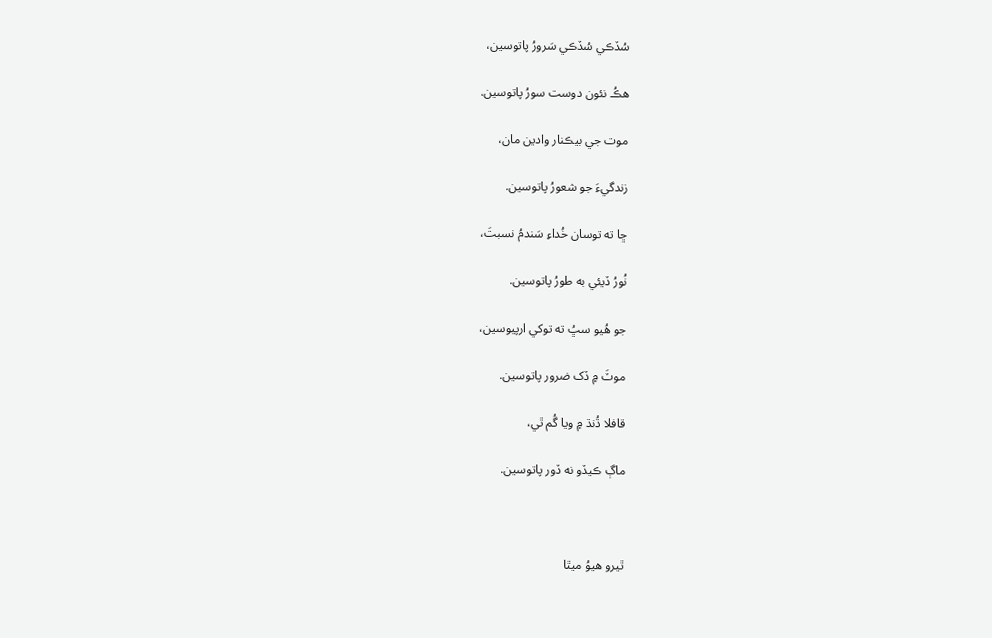سُڏڪي سُڏڪي سَرورُ پاتوسين،

هڪُ نئون دوست سورُ پاتوسين.

موت جي بيڪنار وادين مان،

زندگيءَ جو شعورُ پاتوسين.

ڇا ته توسان خُداءِ سَندمُ نسبتَ،

نُورُ ڏيئي به طورُ پاتوسين.

جو هُيو سڀُ ته توکي ارپيوسين،

موٽَ ۾ ڏک ضرور پاتوسين.

قافلا ڌُنڌ ۾ ويا گُم ٿي،

ماڳ ڪيڏو نه ڏور پاتوسين.



ٿيرو هيوُ ميٿا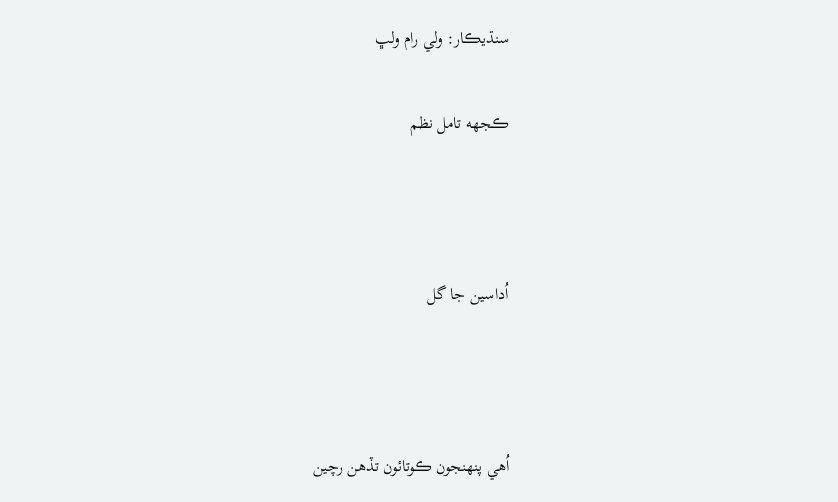سنڌيڪار: ولي رام ولڀ

ڪجهه تامل نظم



اُداسين جا گل



اُهي پنهنجون ڪوتائون تڏهن رچين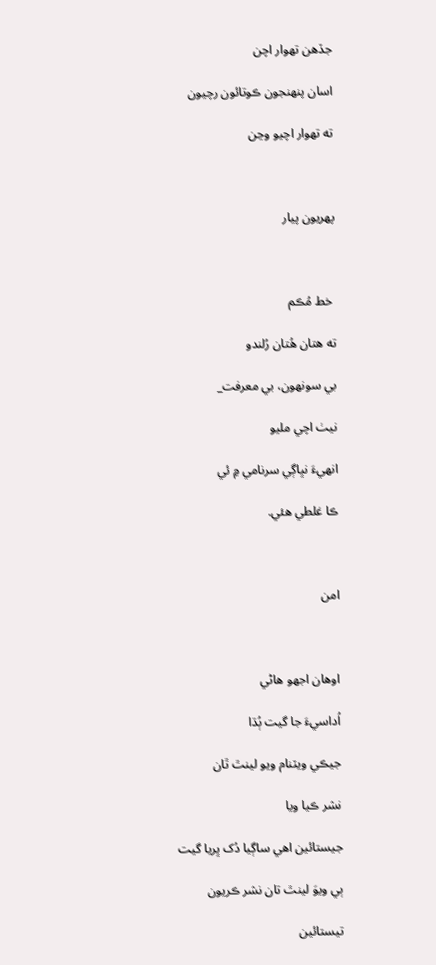جڏهن تهوار اچن

اسان پنهنجون ڪوتائون رچيون

ته تهوار اچيو وڃن



پهريون پيار



 خط مُڪم

ته هتان هُتان رُلندو

بي سونهون، بي معرفت_

نيٺ اچي مليو

انهيءَ نڀاڳي سرنامي ۾ ئي

ڪا غلطي هئي.



امن



اوهان اجهو هاڻي

اُداسيءَ جا گيت ٻُڌا

جيڪي ويٽنام ويو لينٿ ٿان

نشر ڪيا ويا

جيستائين اهي ساڳيا دُک ڀريا گيت

ٻي ويوَ لينٿ تان نشر ڪريون

تيستائين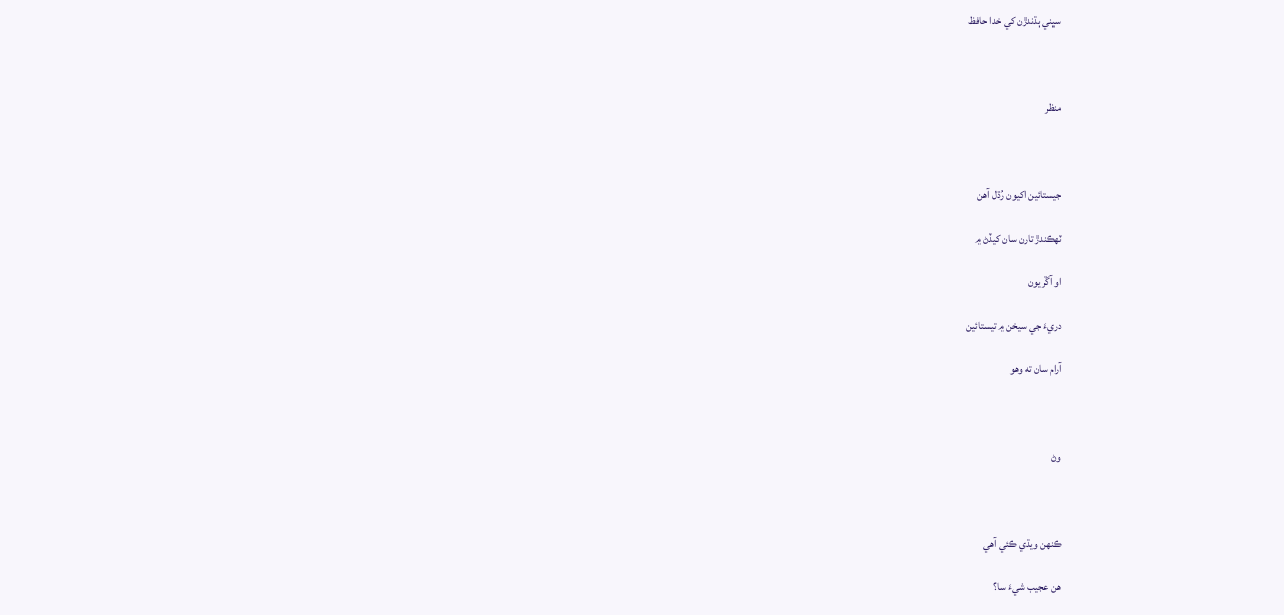سڀني ٻڌندڙن کي خدا حافظ



منظر



جيستائين اکيون رُڌل آهن

ٽهڪندڙ تارن سان کيڏڻ ۾

او آڱريون

دريءَ جي سيخن ۾ تيستائين

آرام سان ته وهو



وڻ



ڪنهن ويڌي ڪئي آهي

هن عجيب شيءَ سا؟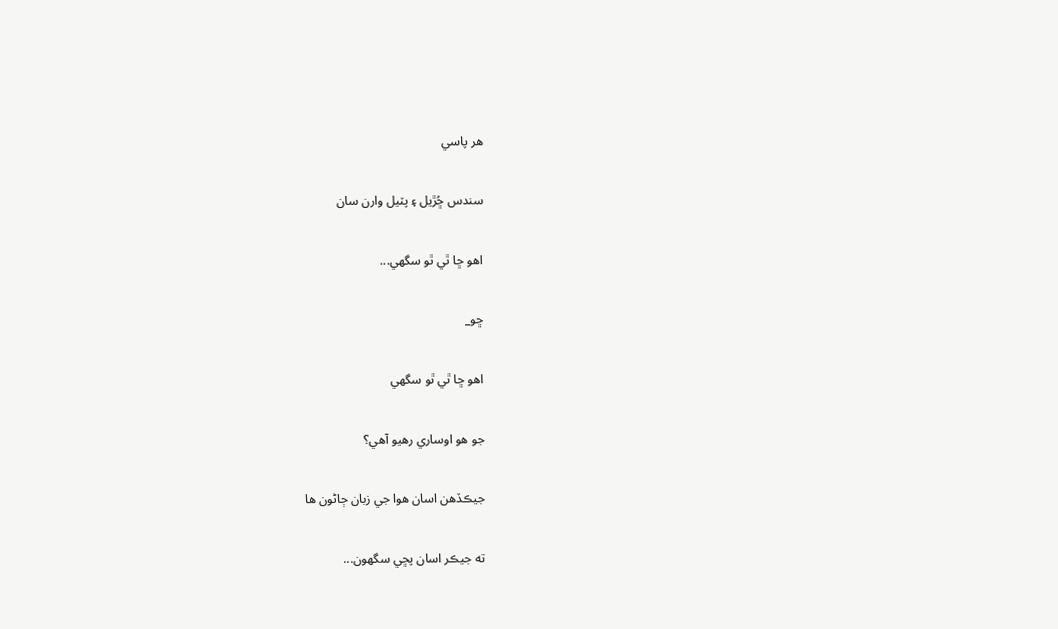هر پاسي

سندس ڇُڙيل ۽ پٽيل وارن سان

اهو ڇا ٿي ٿو سگهي...

ڇو_

اهو ڇا ٿي ٿو سگهي

جو هو اوساري رهيو آهي؟

جيڪڏهن اسان هوا جي زبان ڄاڻون ها

ته جيڪر اسان پڇي سگهون...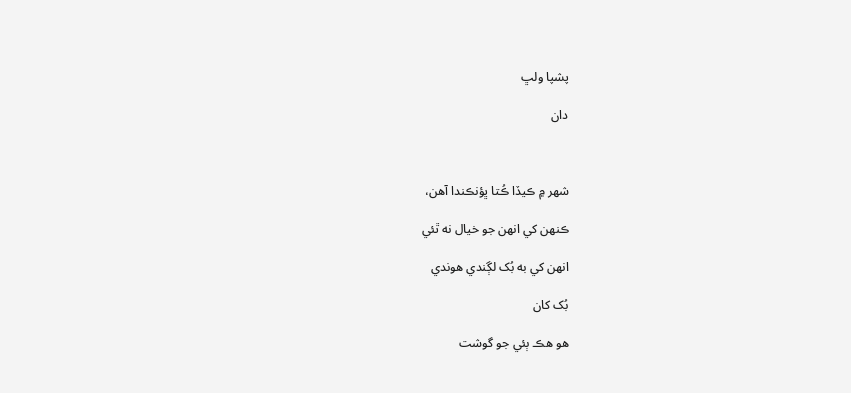پشپا ولڀ

دان



شهر ۾ ڪيڏا ڪُتا ڀؤنڪندا آهن،

ڪنهن کي انهن جو خيال نه ٿئي

انهن کي به بُک لڳندي هوندي

بُک کان

هو هڪ ٻئي جو گوشت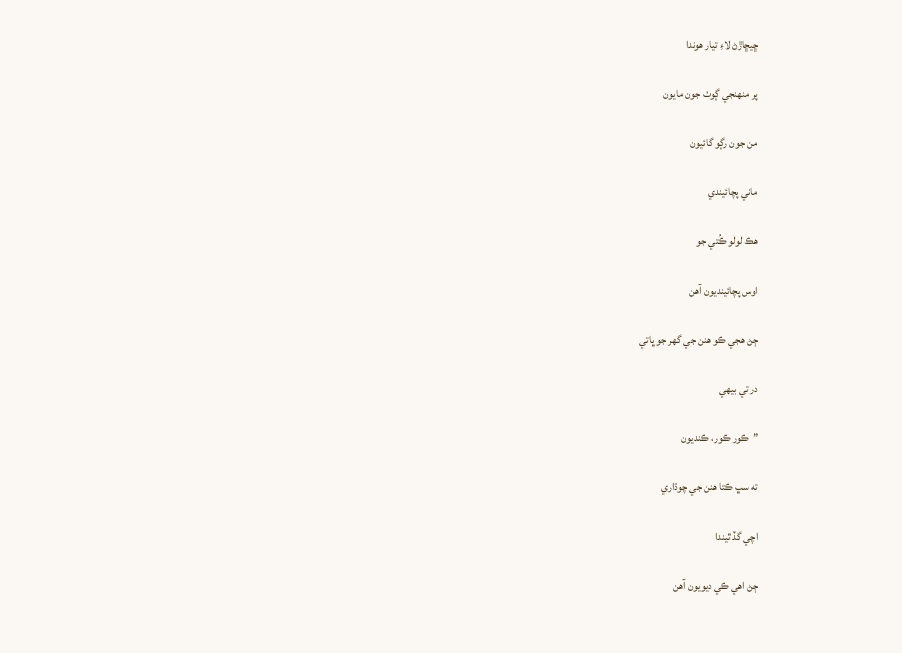ڇيڇاڙڻ لاءِ تيار هوندا

پر منهنجي ڳوٺ جون مايون

من جون رڳو گائيون

ماني پچائيندي

هڪ لولو ڪُتي جو

اوس پچائينديون آهن

ڄڻ هجي ڪو هنن جي گهر جو ڀاتي

در تي بيهي

”ڪور ڪور، ڪنديون

ته سڀ ڪتا هنن جي چوڌاري

اچي گڏ ٿيندا

ڄڻ اهي ڪي ديويون آهن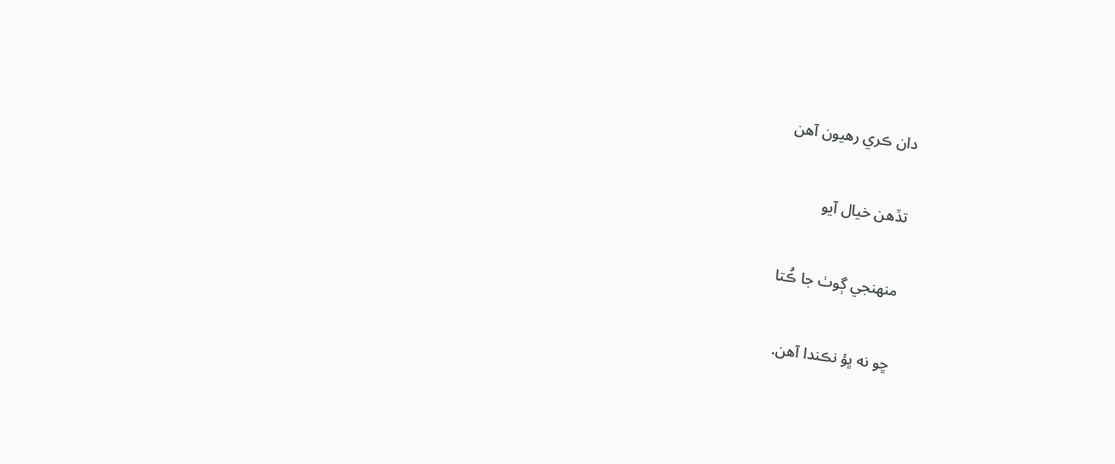دان ڪري رهيون آهن

تڏهن خيال آيو

منهنجي ڳوٺ جا ڪُتا

ڇو نه ڀؤ نڪندا آهن.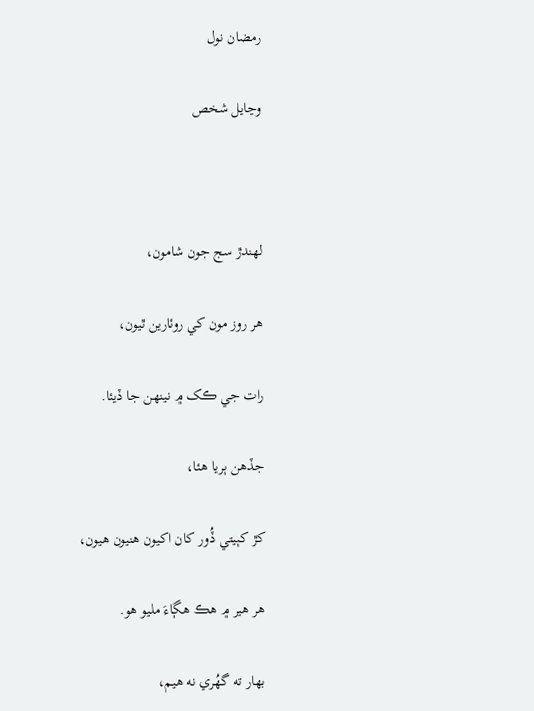رمضان نول

وڃايل شخص



لهندڙ سج جون شامون،

هر روز مون کي روئارين ٿيون،

رات جي ڪک ۾ نينهن جا ڏيئا.

جڏهن ٻريا هئا،

کڙ کٻيتي ڏُور کان اکيون هنيون هيون،

هر هير ۾ هڪ هڳاءَ مليو هو.

بهار ته گهُري نه هيم،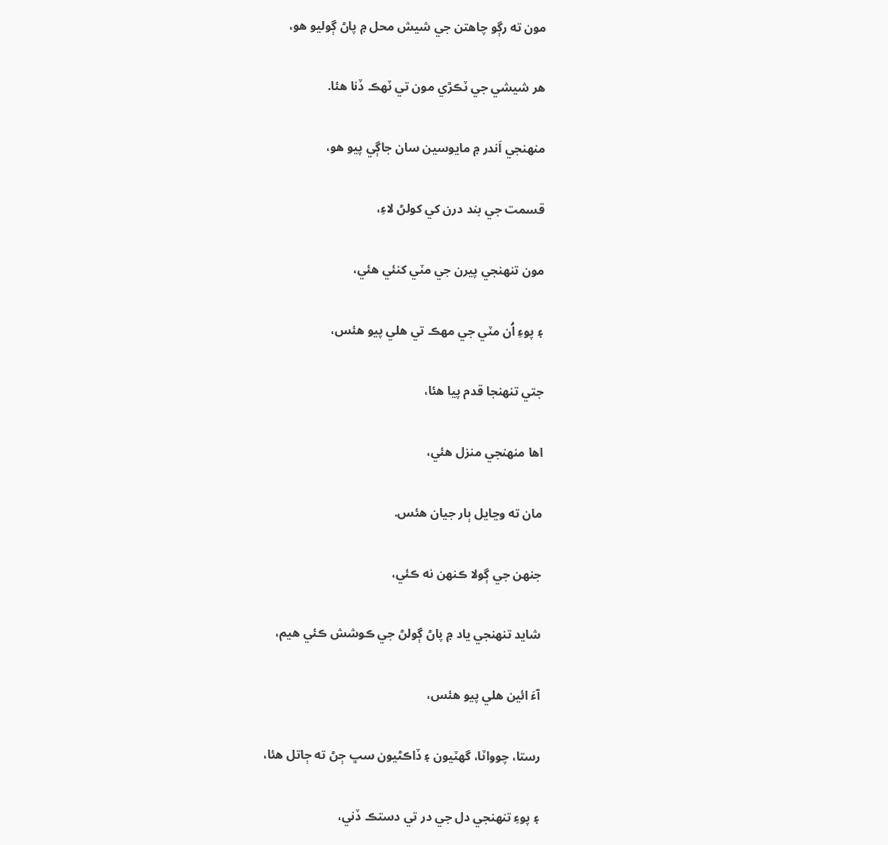مون ته رڳو چاهتن جي شيش محل ۾ پاڻ ڳوليو هو،

هر شيشي جي ٽڪڙي مون تي ٽهڪ ڏنا هئا.

منهنجي اَندر ۾ مايوسين سان جاڳي پيو هو،

قسمت جي بند درن کي کولڻ لاءِ،

مون تنهنجي پيرن جي مٽي کنئي هئي،

۽ پوءِ اُن مٽي جي مهڪ تي هلي پيو هئس،

جتي تنهنجا قدم پيا هئا،

اها منهنجي منزل هئي،

مان ته وڃايل ٻار جيان هئس.

جنهن جي ڳولا ڪنهن نه ڪئي،

شايد تنهنجي ياد ۾ پاڻ ڳولڻ جي ڪوشش ڪئي هيم،

آءَ ائين هلي پيو هئس،

رستا، چوواٽا، گهٽيون ۽ ڏاڪڻيون سڀ ڄڻ ته ڄاتل هئا،

۽ پوءِ تنهنجي دل جي در تي دستڪ ڏني،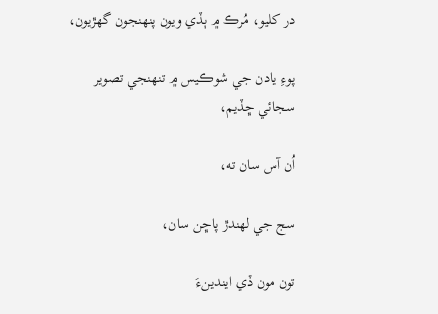در کليو، مُرڪ ۾ ٻڏي ويون پنهنجون گهڙيون،

پوءِ يادن جي شوڪيس ۾ تنهنجي تصوير سجائي ڇڏيم،

اُن آس سان ته،

سج جي لهندڙ پاڇن سان،

تون مون ڏي ايندينءَ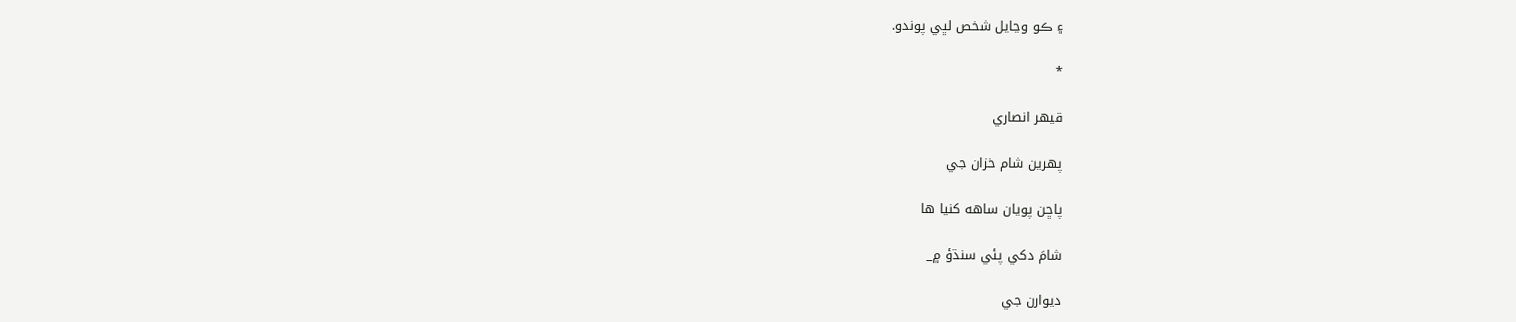۽ ڪو وڃايل شخص لڀي پوندو.

*

قيهر انصاري

پهرين شام خزان جي

پاڇن پويان ساهه کنيا ها

شامَ دکي پئي سنڌؤ ۾_

ديوارن جي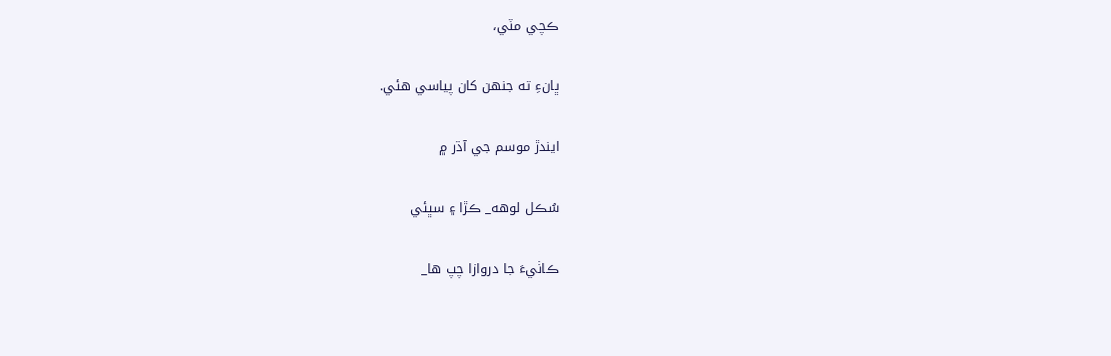ڪچي مٽي،

ڀانءِ ته جنهن کان پياسي هئي.

ايندڙ موسم جي آڌر ۾

سُڪل لوهه_ ڪڙا ۽ سڀئي

ڪاٺيءَ جا دروازا چپ ها_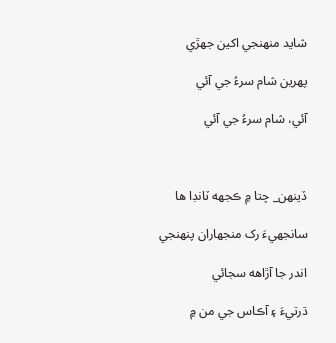شايد منهنجي اکين جهڙي

پهرين شام سرءُ جي آئي

آئي، شام سرءُ جي آئي



ڏينهن_ چتا ۾ ڪجهه ٽانڊا ها

سانجهيءَ رک منجهاران پنهنجي

اندر جا آڙاهه سجائي

ڌرتيءَ ۽ آڪاس جي من ۾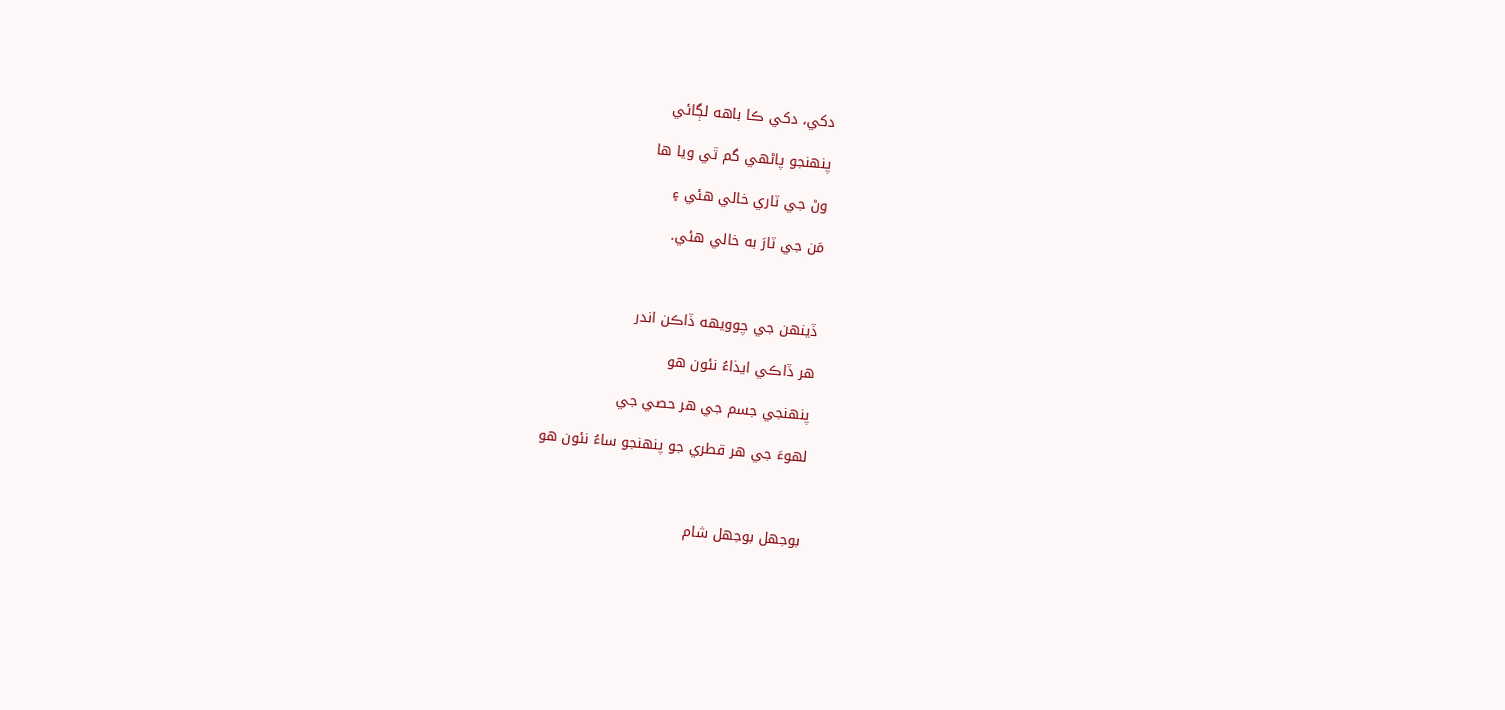دکي، دکي ڪا باهه لڳائي

پنهنجو پاڻهي گم ٿي ويا ها

وڻ جي ٽاري خالي هئي ۽

مَن جي ٽارَ به خالي هئي.



ڏينهن جي چوويهه ڏاڪن اندر

هر ڏاڪي ايذاءُ نئون هو

پنهنجي جسم جي هر حصي جي

لهوءَ جي هر قطري جو پنهنجو ساءُ نئون هو



بوجهل بوجهل شام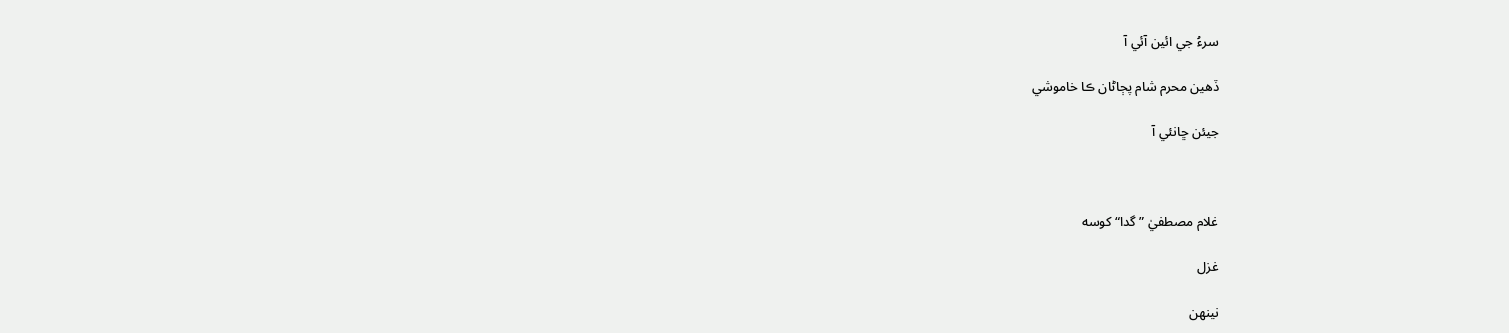سرءُ جي ائين آئي آ

ڏهين محرم شام پڄاڻان ڪا خاموشي

جيئن ڇانئي آ



غلام مصطفيٰ ”گدا“ کوسه

غزل

نينهن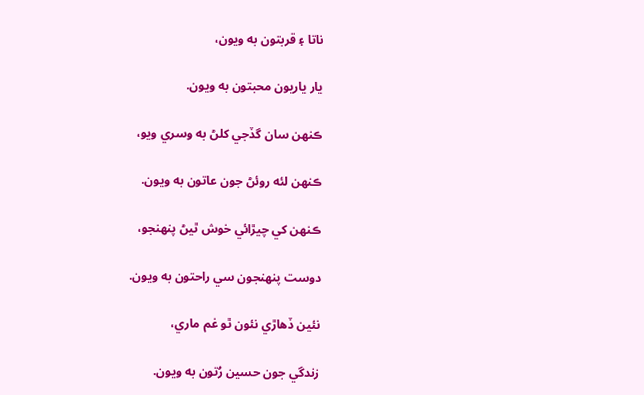ناتا ۽ قربتون به ويون،

يار ياريون محبتون به ويون.

ڪنهن سان گڏجي کلڻ به وسري ويو،

ڪنهن لئه روئڻ جون عاتون به ويون.

ڪنهن کي چيڙائي خوش ٿيڻ پنهنجو،

دوست پنهنجون سي راحتون به ويون.

نئين ڏهاڙي نئون ٿو غم ماري،

زندگي جون حسين رُتون به ويون.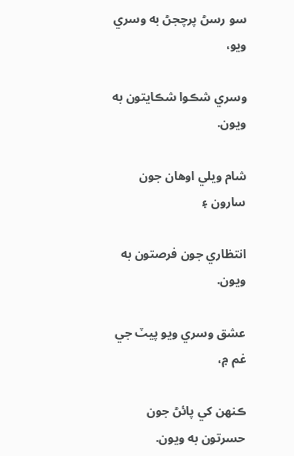سو رسڻ پرچجڻ به وسري ويو،

وسري شڪوا شڪايتون به ويون.

شام ويلي اوهان جون سارون ۽

انتظاري جون فرصتون به ويون.

عشق وسري ويو پيٽ جي غم ۾،

ڪنهن کي پائڻ جون حسرتون به ويون.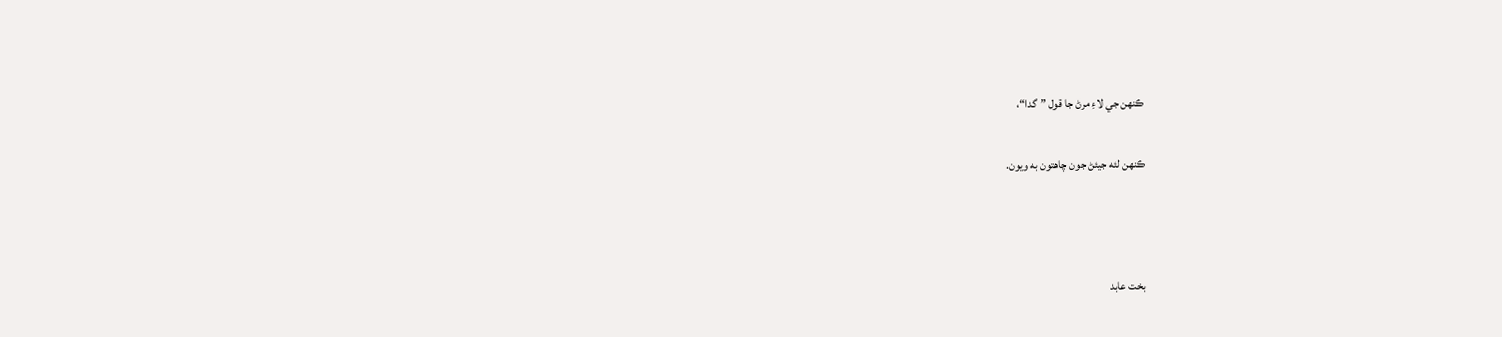ڪنهن جي لاءِ مرڻ جا قول ”گدا“،

ڪنهن لئه جيئڻ جون چاهتون به ويون.



بخت عابد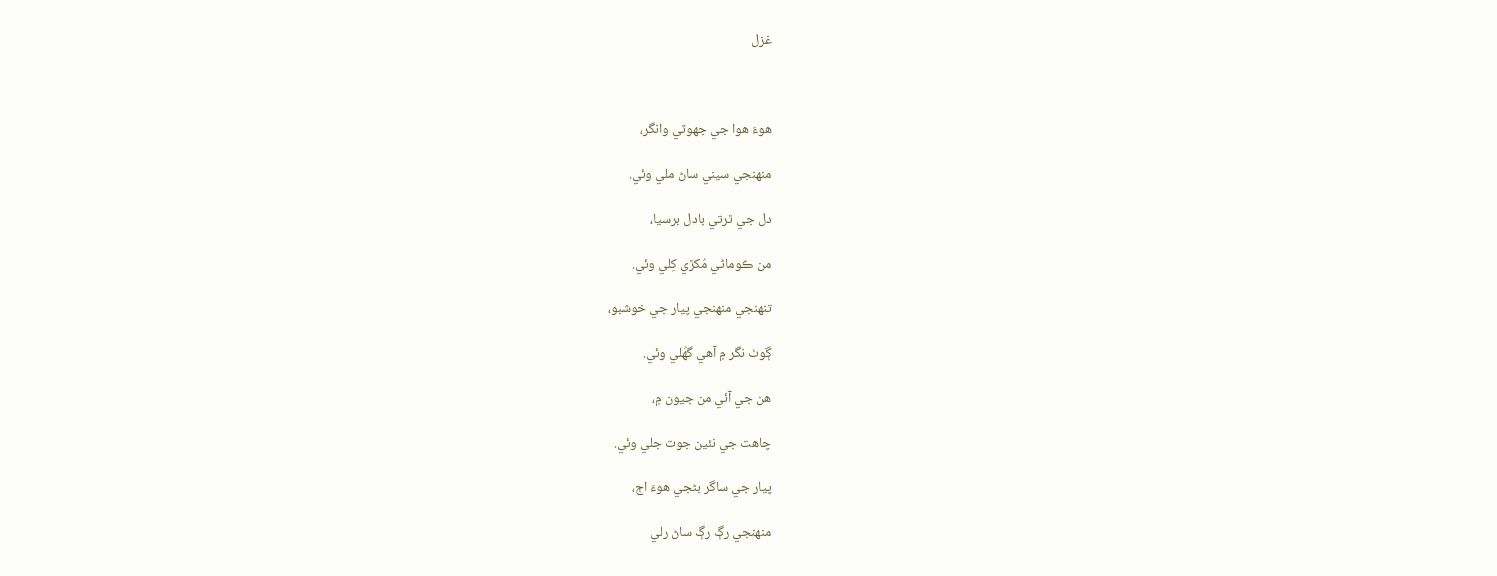غزل



هوءَ هوا جي جهوٽي وانگر،

منهنجي سيني ساڻ ملي وئي.

دل جي ٿرتي بادل برسيا،

من ڪوماڻي مُکڙي کِلي وئي.

تنهنجي منهنجي پيار جي خوشبو،

ڳوٺ نگر ۾ آهي گهُلي وئي.

هن جي آئي من جيون ۾،

چاهت جي نئين جوت جلي وئي.

پيار جي ساگر بڻجي هوءَ اڄ،

منهنجي رڳ رڳ ساڻ رلي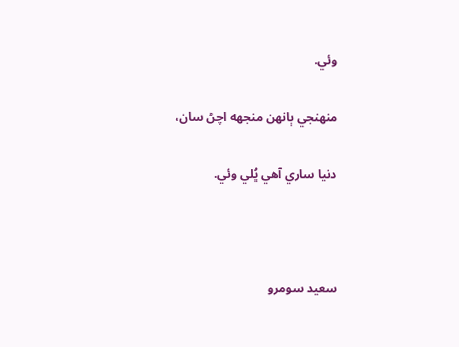وئي.

منهنجي ٻانهن منجهه اچڻ سان،

دنيا ساري آهي ڀُلي وئي.



سعيد سومرو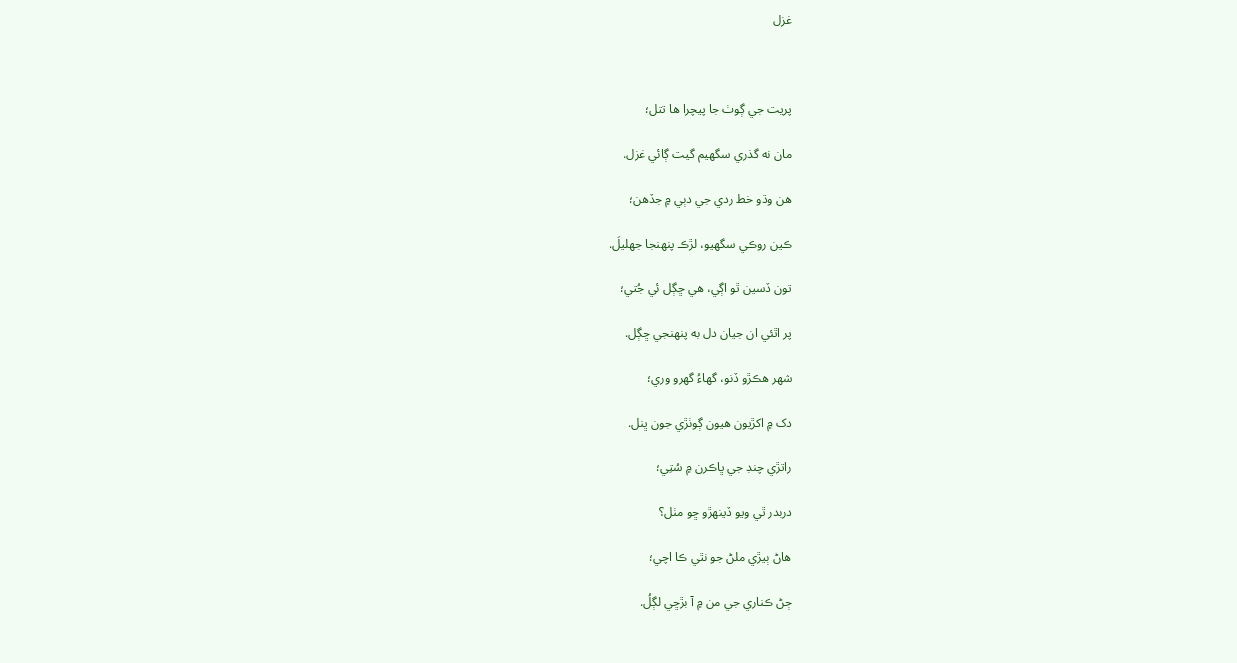غزل



پريت جي ڳوٺ جا پيچرا ها تتل؛

مان نه گذري سگهيم گيت ڳائي غزل.

هن وڌو خط ردي جي دٻي ۾ جڏهن؛

ڪين روڪي سگهيو، لڙڪ پنهنجا جهليلَ.

تون ڏسين ٿو اڳي، هي ڇڳل ئي جُتي؛

پر اٿئي ان جيان دل به پنهنجي ڇڳل.

شهر هڪڙو ڏنو، گهاءُ گهرو وري؛

دک ۾ اکڙيون هيون ڳوٺڙي جون ڀنل.

راتڙي چنڊ جي ڀاڪرن ۾ سُتِي؛

دربدر ٿي ويو ڏينهڙو ڇو مٺل؟

هاڻ ٻيڙي ملڻ جو نٿي ڪا اچي؛

ڄڻ ڪناري جي من ۾ آ بڙڇي لڳلُ.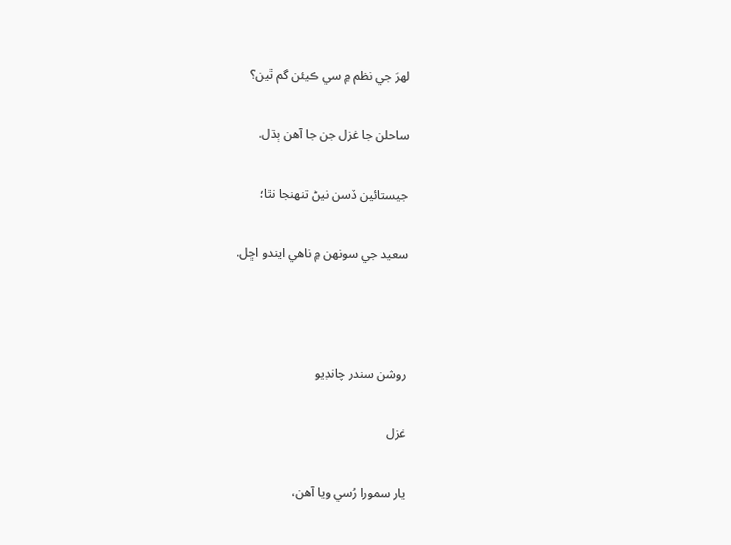لهرَ جي نظم ۾ سي ڪيئن گم ٿين؟

ساحلن جا غزل جن جا آهن ٻڌل.

جيستائين ڏسن نيڻ تنهنجا نٿا؛

سعيد جي سونهن ۾ ناهي ايندو اڇل.



روشن سندر چانڊيو

غزل

يار سمورا رُسي ويا آهن،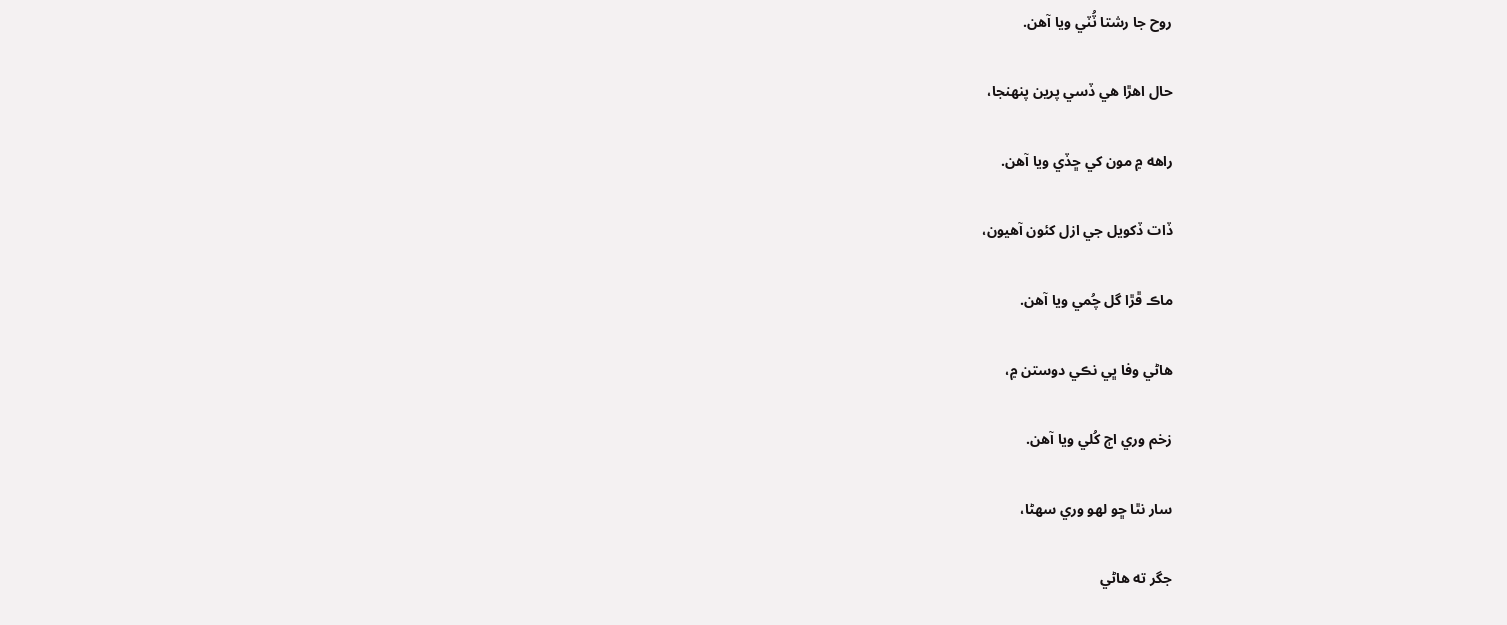روح جا رشتا ٽُٽي ويا آهن.

حال اهڙا هي ڏسي پرين پنهنجا،

راهه ۾ مون کي ڇڏي ويا آهن.

ڏات ڏکويل جي ازل کئون آهيون،

ماڪ ڦڙا گل چُمي ويا آهن.

هاڻي وفا ڀي نڪي دوستن ۾،

زخم وري اڄ کُلي ويا آهن.

سار نٿا ڇو لهو وري سهڻا،

جگر ته هاڻي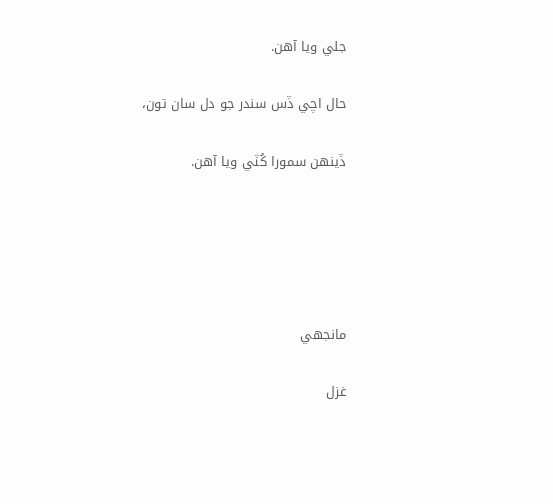جلي ويا آهن.

حال اچي ڏس سندر جو دل سان تون،

ڏينهن سمورا کُٽي ويا آهن.





مانجهي

غزل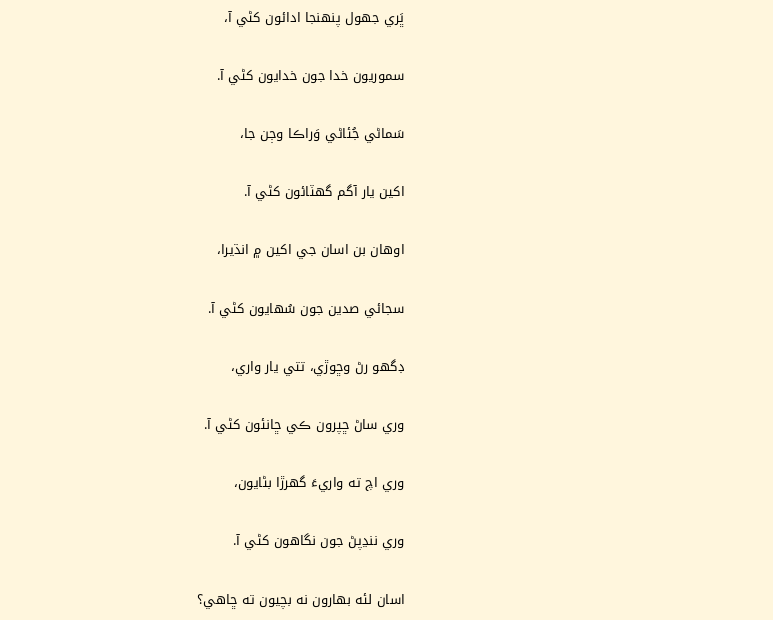ڀَري جهول پنهنجا ادائون کڻي آ،

سموريون خدا جون خدايون کڻي آ.

سَماڻي جُئاڻي وَراڪا وڄن جا،

اکين يار آگم گهٽائون کڻي آ.

اوهان بن اسان جي اکين ۾ انڌيرا،

سجائي صدين جون سُهايون کڻي آ.

ڊگهو رڻ وڇوڙي، تتي يار واري،

وري ساڻ ڇپرون ڪي ڇانئون کڻي آ.

وري اچ ته واريءَ گهرڙا بڻايون،

وري ننڍپڻ جون نگاهون کڻي آ.

اسان لئه بهارون نه بچيون ته ڇاهي؟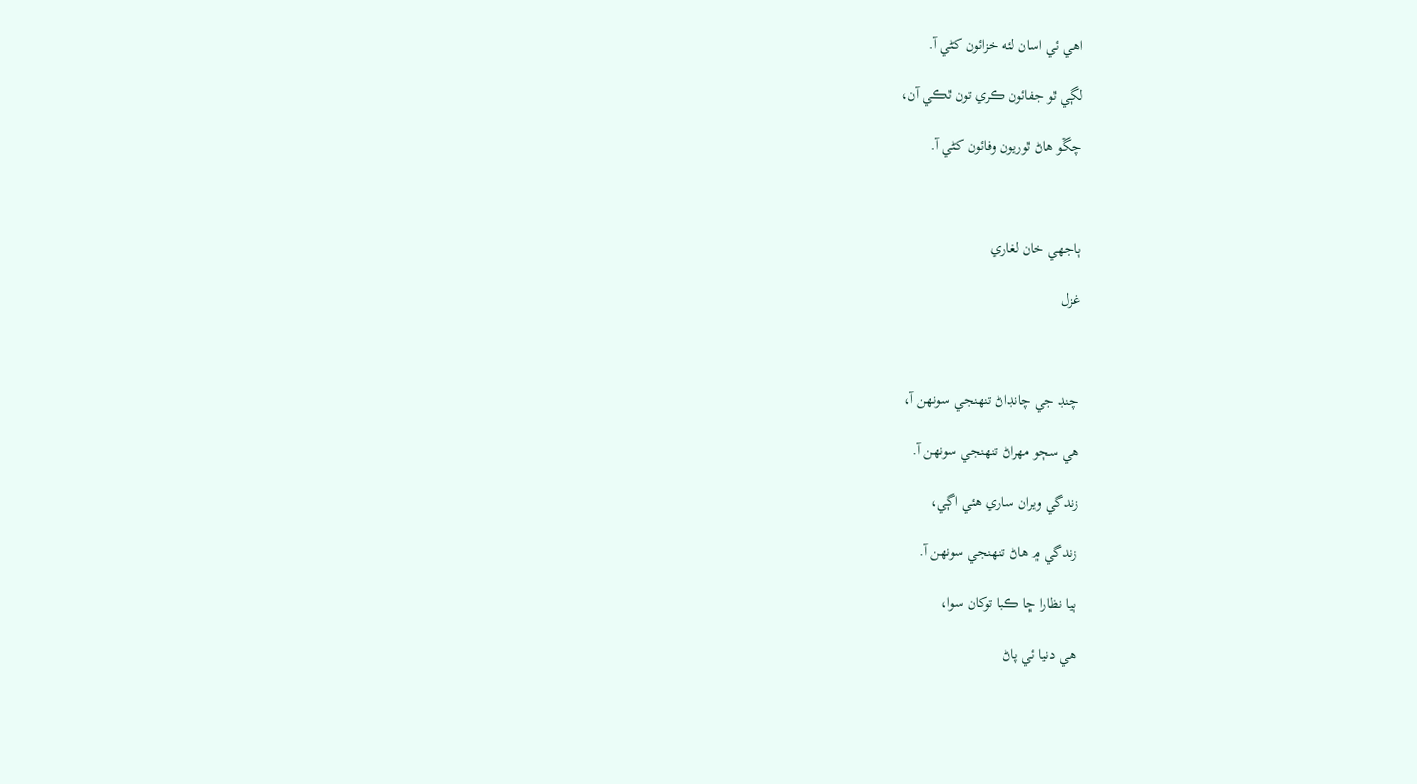اهي ئي اسان لئه خزائون کڻي آ.

لڳي ٿو جفائون ڪري تون ٿڪي آن،

چڱو هاڻ ٿوريون وفائون کڻي آ.



ٻاجهي خان لغاري

غزل



چنڊ جي چانڊاڻ تنهنجي سونهن آ،

هي سڄو مهراڻ تنهنجي سونهن آ.

زندگي ويران ساري هئي اڳي،

زندگي ۾ هاڻ تنهنجي سونهن آ.

ٻيا نظارا ڇا ڪبا توکان سوا،

هي دنيا ئي پاڻ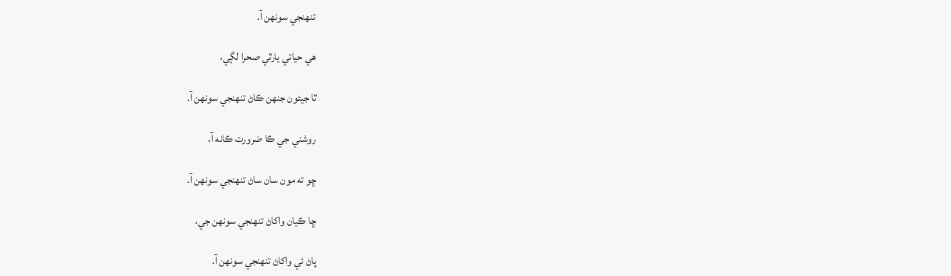تنهنجي سونهن آ.

هي حياتي يارٿي صحرا لڳي،

ٿا جيئون جنهن ڪاڻ تنهنجي سونهن آ.

روشني جي ڪا ضرورت ڪانه آ،

ڇو ته مون سان ساڻ تنهنجي سونهن آ.

ڇا ڪيان واکاڻ تنهنجي سونهن جي،

پاڻ ئي واکاڻ تنهنجي سونهن آ.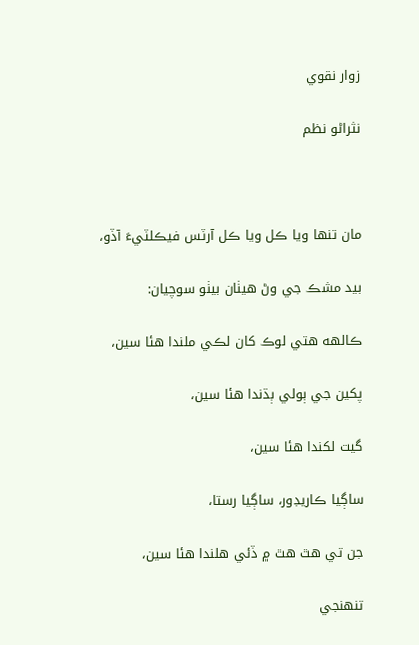زوار نقوي

نثراڻو نظم



مان تنها ويا ڪل ويا ڪل آرٽس فيڪلٽيءَ آڏو،

بيد مشڪ جي وڻ هيٺان بيٺو سوچيان:

ڪالهه هتي لوڪ کان لڪي ملندا هئا سين،

پکين جي ٻولي ٻڌندا هئا سين،

گيت لکندا هئا سين،

ساڳيا ڪاريڊور، ساڳيا رستا،

جن تي هٿ هٿ ۾ ڏئي هلندا هئا سين،

تنهنجي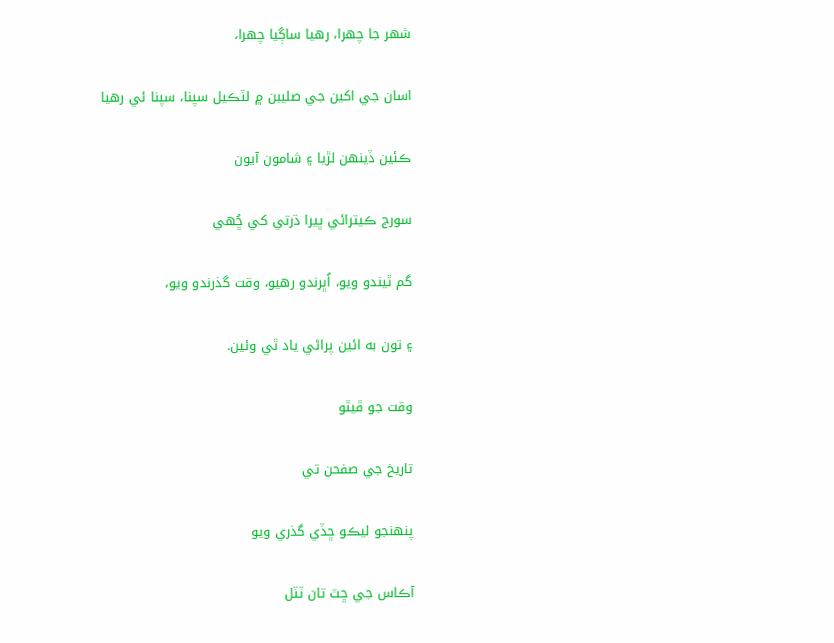شهر جا چهرا، رهيا ساڳيا چهرا،

اسان جي اکين جي صليبن ۾ لٽڪيل سپنا، سپنا ئي رهيا

ڪئين ڏينهن لڙيا ۽ شامون آيون

سورج ڪيترائي ڀيرا ڌرتي کي ڇُهي

گم ٿيندو ويو، اُڀرندو رهيو، وقت گذرندو ويو،

۽ تون به ائين پراڻي ياد ٿي وئين.

وقت جو ڦيٿو

تاريخ جي صفحن تي

پنهنجو ليڪو ڇڏي گذري ويو

آڪاس جي ڇٽ تان ٽٽل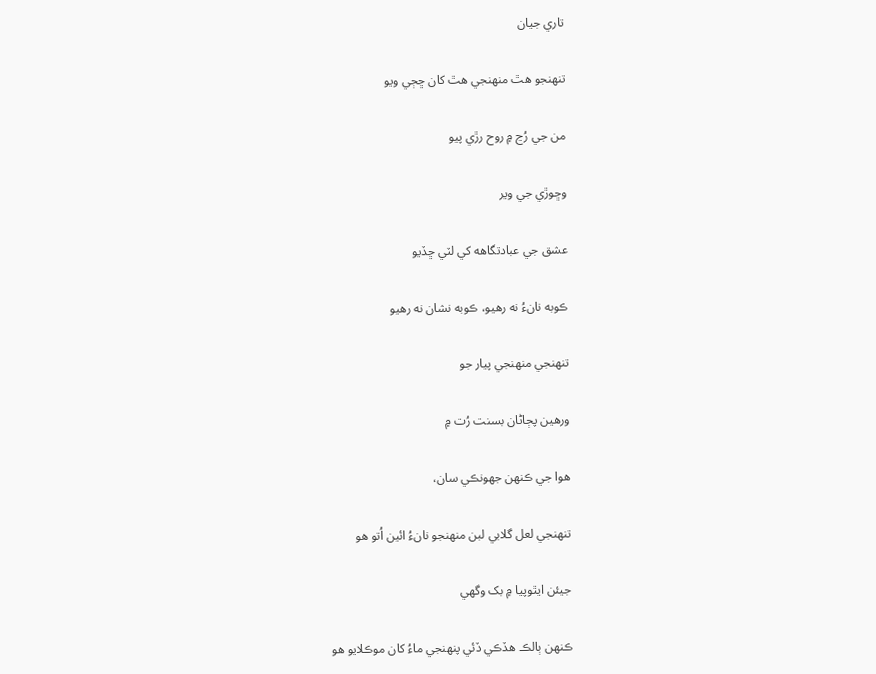تاري جيان

تنهنجو هٿ منهنجي هٿ کان ڇڄي ويو

من جي رُڃ ۾ روح رڙي پيو

وڇوڙي جي وير

عشق جي عبادتگاهه کي لٽي ڇڏيو

ڪوبه نانءُ نه رهيو، ڪوبه نشان نه رهيو

تنهنجي منهنجي پيار جو

ورهين پڄاڻان بسنت رُت ۾

هوا جي ڪنهن جهونڪي سان،

تنهنجي لعل گلابي لبن منهنجو نانءُ ائين اُتو هو

جيئن ايٿوپيا ۾ بک وگهي

ڪنهن ٻالڪ هڏڪي ڏئي پنهنجي ماءُ کان موڪلايو هو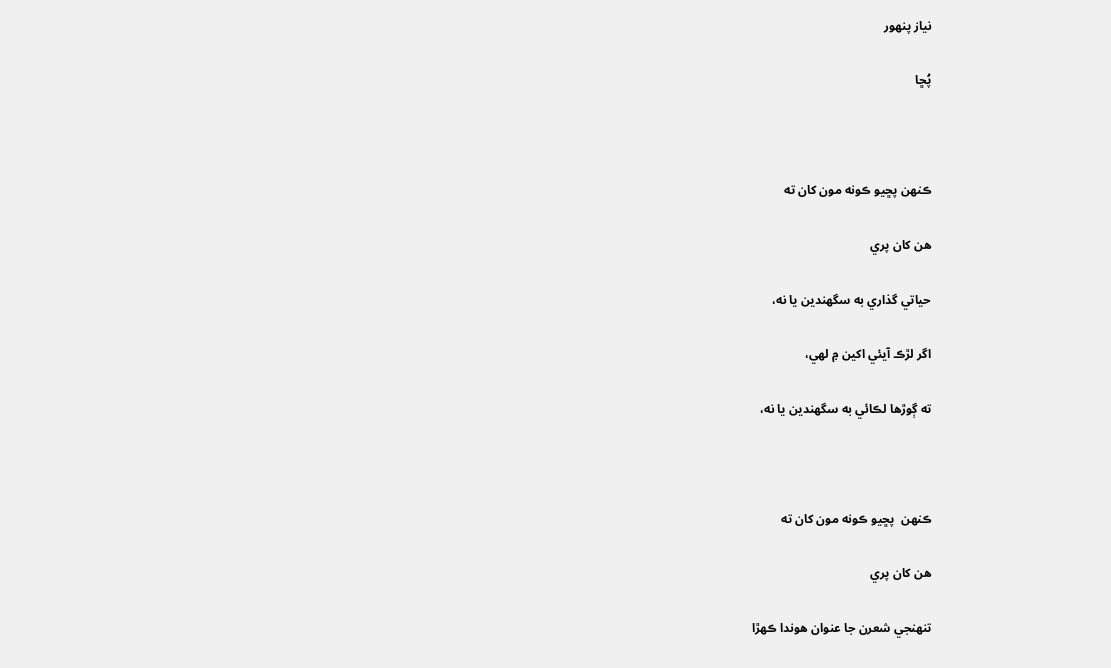نياز پنهور

پُڇا



ڪنهن پڇيو ڪونه مون کان ته

هن کان پري

حياتي گذاري به سگهندين يا نه،

اگر لڙڪ آيئي اکين ۾ لهي،

ته ڳوڙها لڪائي به سگهندين يا نه،



ڪنهن  پڇيو ڪونه مون کان ته

هن کان پري

تنهنجي شعرن جا عنوان هوندا ڪهڙا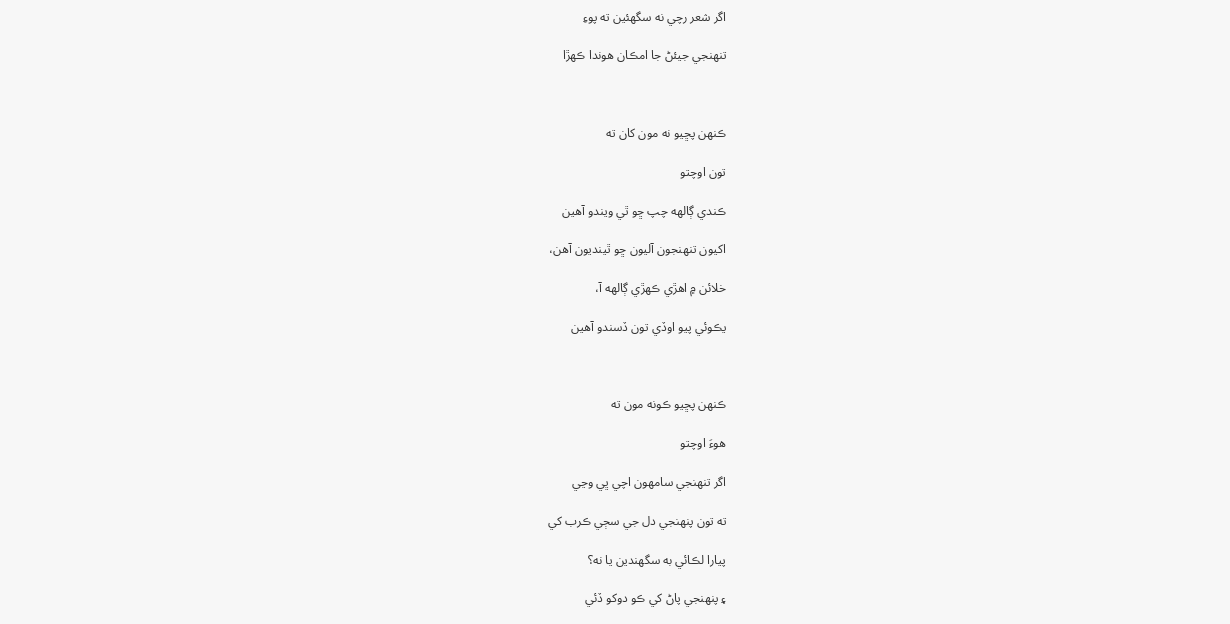اگر شعر رچي نه سگهئين ته پوءِ

تنهنجي جيئڻ جا امڪان هوندا ڪهڙا



ڪنهن پڇيو نه مون کان ته

تون اوچتو

ڪندي ڳالهه چپ ڇو ٿي ويندو آهين

اکيون تنهنجون آليون ڇو ٿينديون آهن،

خلائن ۾ اهڙي ڪهڙي ڳالهه آ،

يڪوئي پيو اوڏي تون ڏسندو آهين



ڪنهن پڇيو ڪونه مون ته

هوءَ اوچتو

اگر تنهنجي سامهون اچي ڀي وڃي

ته تون پنهنجي دل جي سڄي ڪرب کي

پيارا لڪائي به سگهندين يا نه؟

۽ پنهنجي پاڻ کي ڪو دوکو ڏئي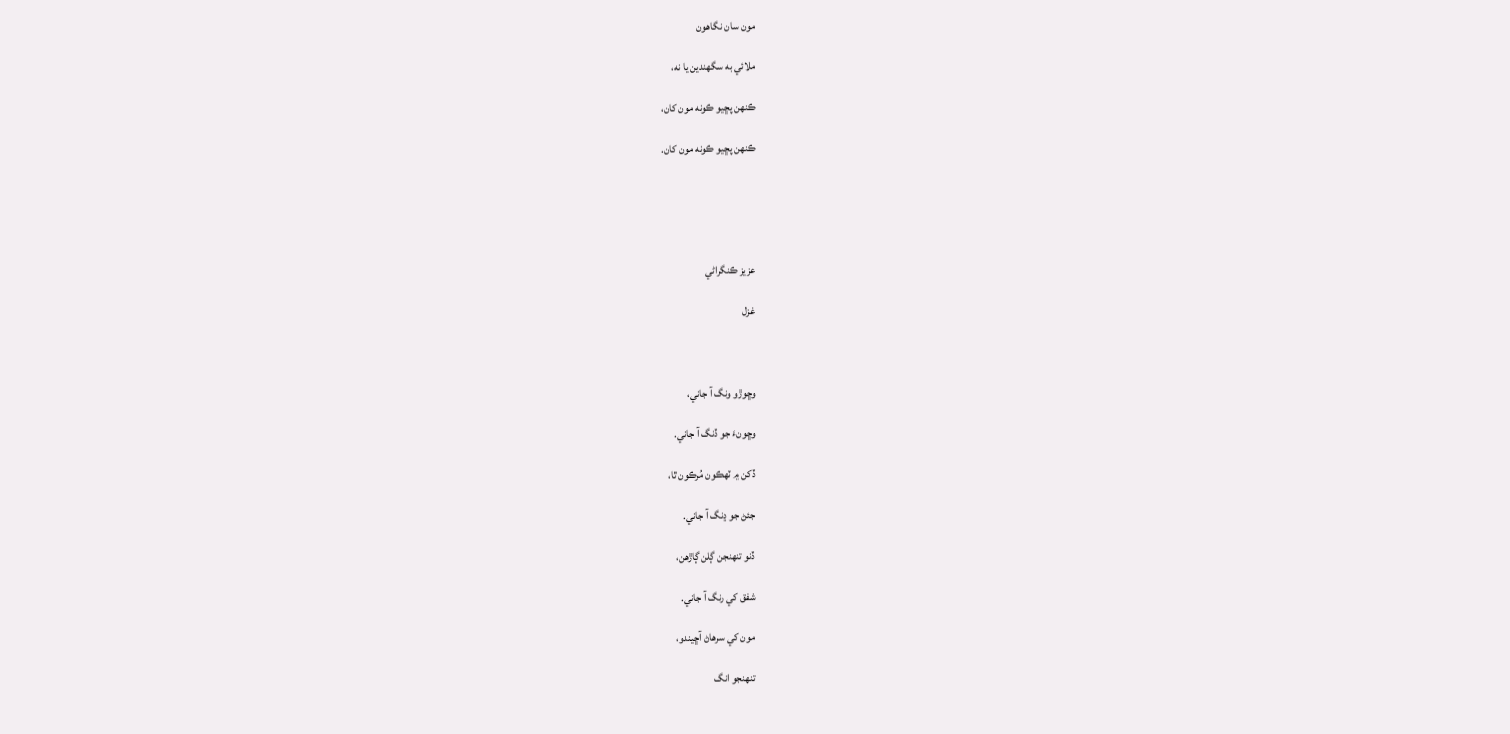مون سان نگاهون

ملائي به سگهندين يا نه،

ڪنهن پڇيو ڪونه مون کان،

ڪنهن پڇيو ڪونه مون کان.





عزيز ڪنگراڻي

غزل



وڇوڙو ونگ آ جاني،

وڇونءَ جو ڏنگ آ جاني.

ڏکن ۾ ٽهڪون مُرڪون ٿا،

جئڻ جو ڍنگ آ جاني.

ڏنو تنهنجن ڳلن ڳاڙهن،

شفق کي رنگ آ جاني.

مون کي سرهاڻ آڇيندو،

تنهنجو انگ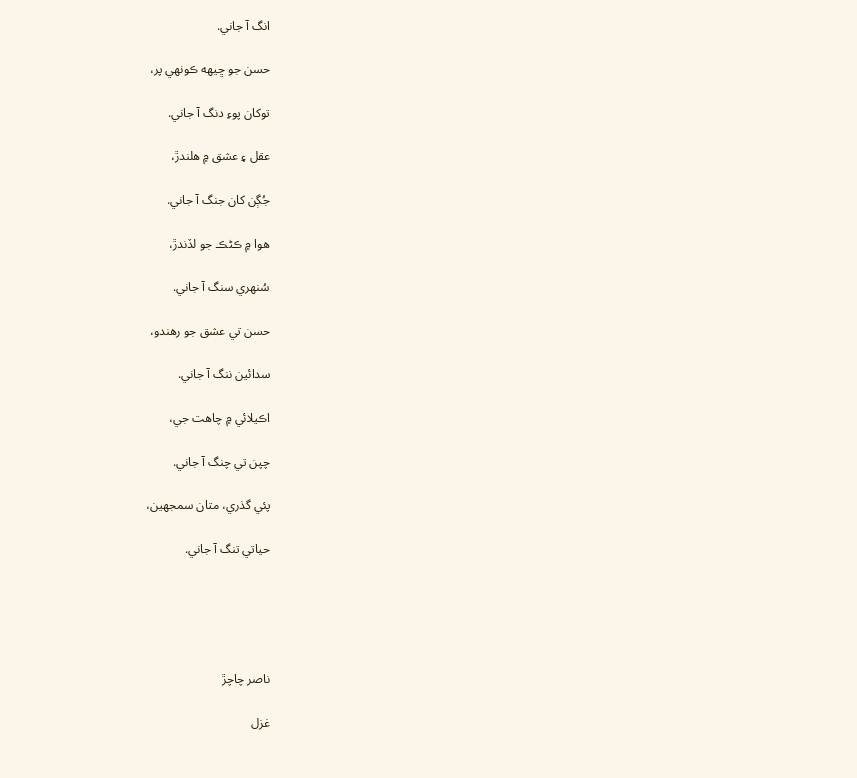انگ آ جاني.

حسن جو ڇيهه ڪونهي پر،

توکان پوءِ دنگ آ جاني.

عقل ۽ عشق ۾ هلندڙ،

جُڳن کان جنگ آ جاني.

هوا ۾ ڪڻڪ جو لڏندڙ،

سُنهري سنگ آ جاني.

حسن تي عشق جو رهندو،

سدائين ننگ آ جاني.

اڪيلائي ۾ چاهت جي،

چپن تي چنگ آ جاني.

پئي گذري، متان سمجهين،

حياتي تنگ آ جاني.





ناصر چاچڙ

غزل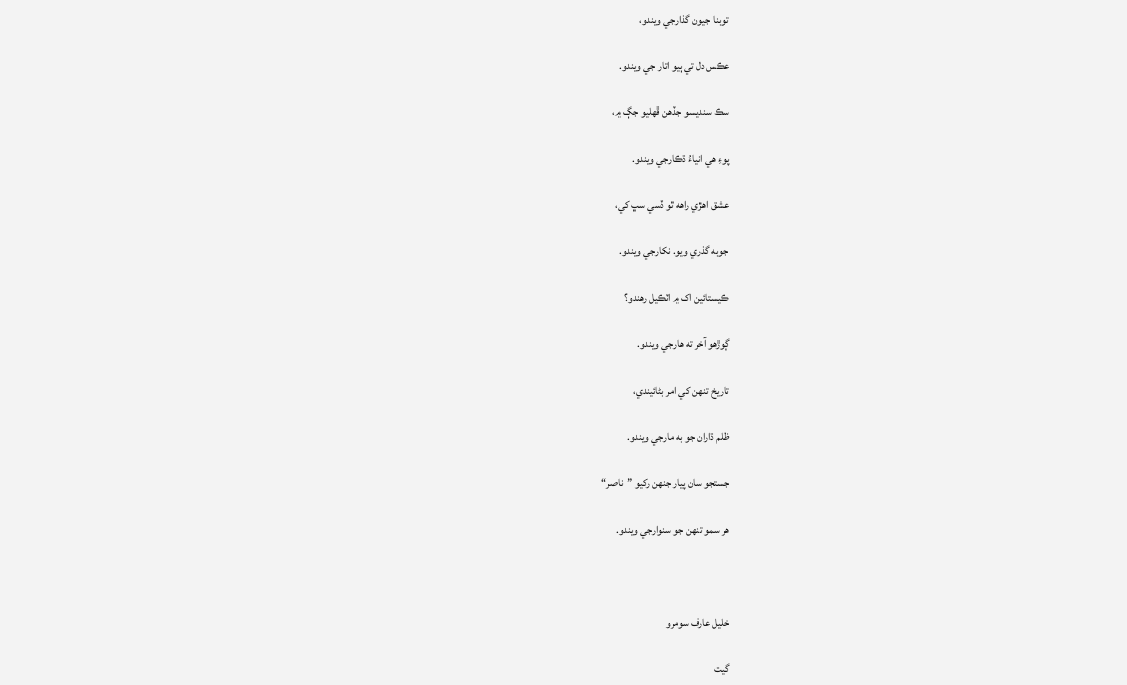توبنا جيون گذارجي ويندو،

عڪس دل تي ٻيو اتار جي ويندو.

سڪ سنديسو جڏهن ڦهليو جڳ ۾،

پوءِ هي انياءُ ڌڪارجي ويندو.

عشق اهڙي راهه ٿو ڏسي سڀ کي،

جوبه گذري ويو. نکارجي ويندو.

ڪيستائين اک ۾ اٽڪيل رهندو؟

ڳوڙهو آخر ته هارجي ويندو.

تاريخ تنهن کي امر بڻائيندي،

ظلم ڌاران جو به مارجي ويندو.

جستجو سان پيار جنهن رکيو ”ناصر“

هر سمو تنهن جو سنوارجي ويندو.



خليل عارف سومرو

گيت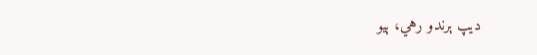ديپ ٻرندو رهي، ٻيو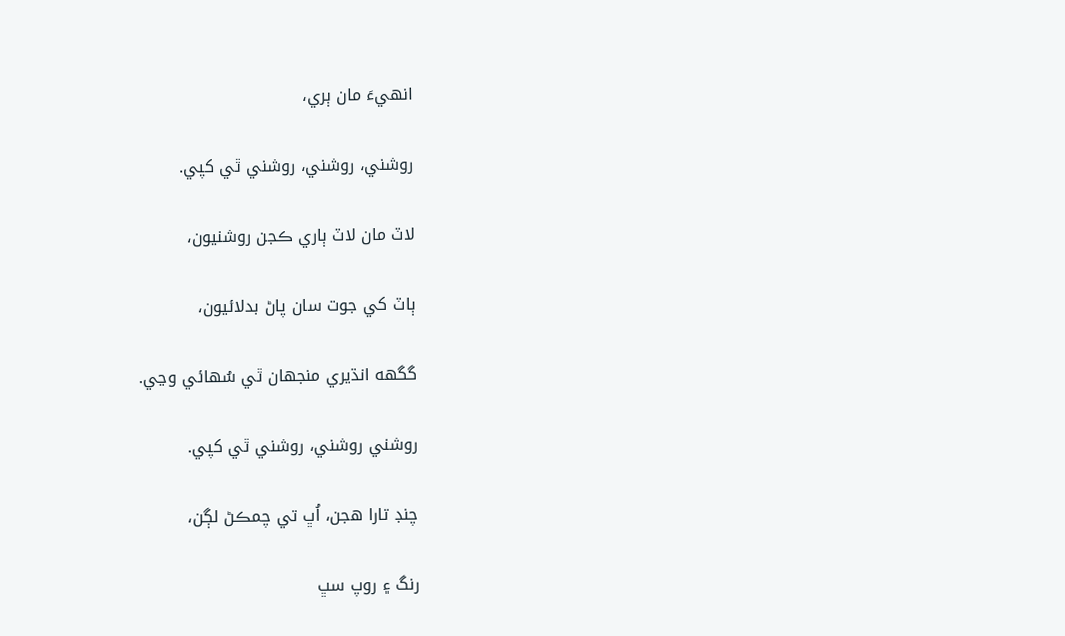انهيءَ مان ٻري،

روشني، روشني، روشني ٿي کپي.

لاٽ مان لاٽ ٻاري ڪجن روشنيون،

ٻاٽ کي جوت سان پاڻ بدلائيون،

گگهه انڌيري منجهان ٿي سُهائي وڃي.

روشني روشني، روشني ٿي کپي.

چنڊ تارا هجن، اُڀ تي چمڪڻ لڳن،

رنگ ۽ روپ سڀ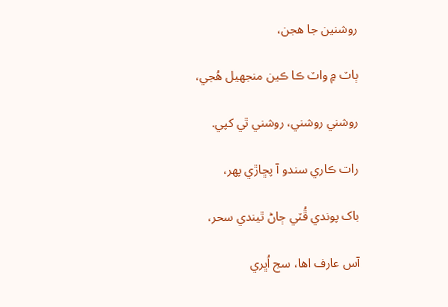روشنين جا هجن،

ٻاٽ ۾ واٽ ڪا ڪين منجهيل هُجي،

روشني روشني، روشني ٿي کپي.

رات ڪاري سندو آ پڇاڙي پهر،

باک پوندي ڦُٽي ڄاڻ ٿيندي سحر،

آس عارف اها، سج اُڀري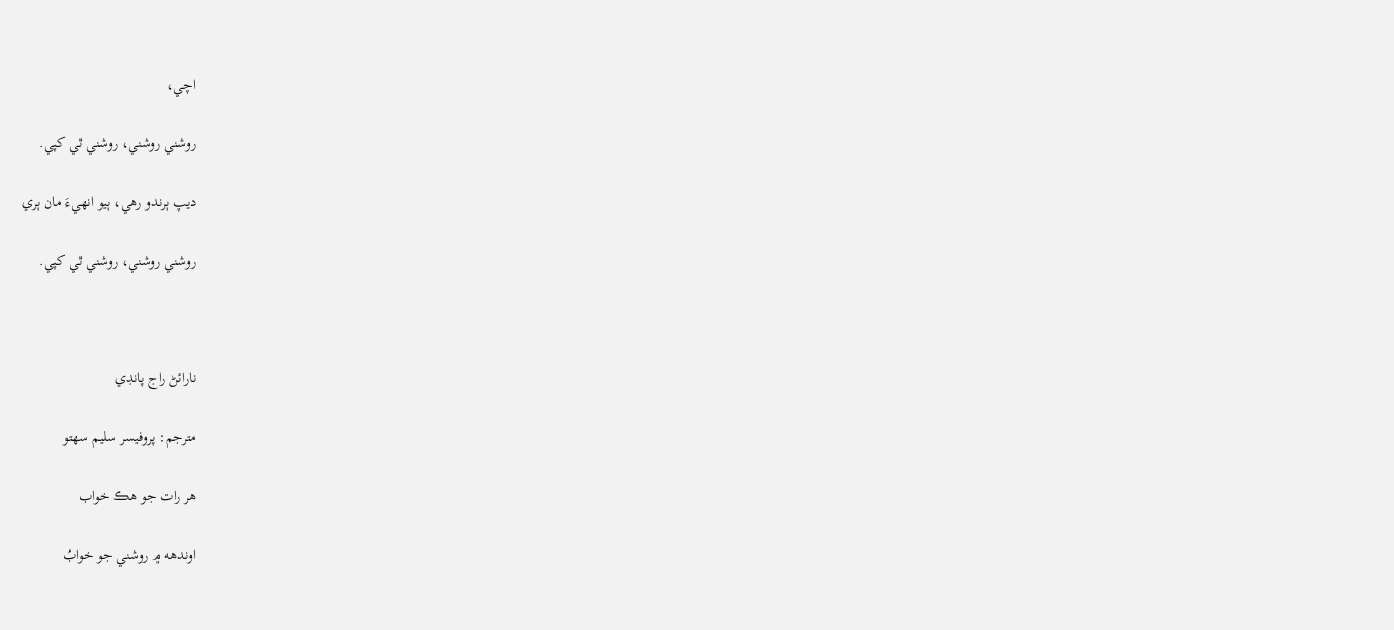اچي،

روشني روشني، روشني ٿي کپي.

ديپ ٻرندو رهي، ٻيو انهيءَ مان ٻري

روشني روشني، روشني ٿي کپي.



نارائڻ راج پانڊي

مترجم: پروفيسر سليم سهتو

هر رات جو هڪ خواب

اوندهه ۾ روشني جو خوابُ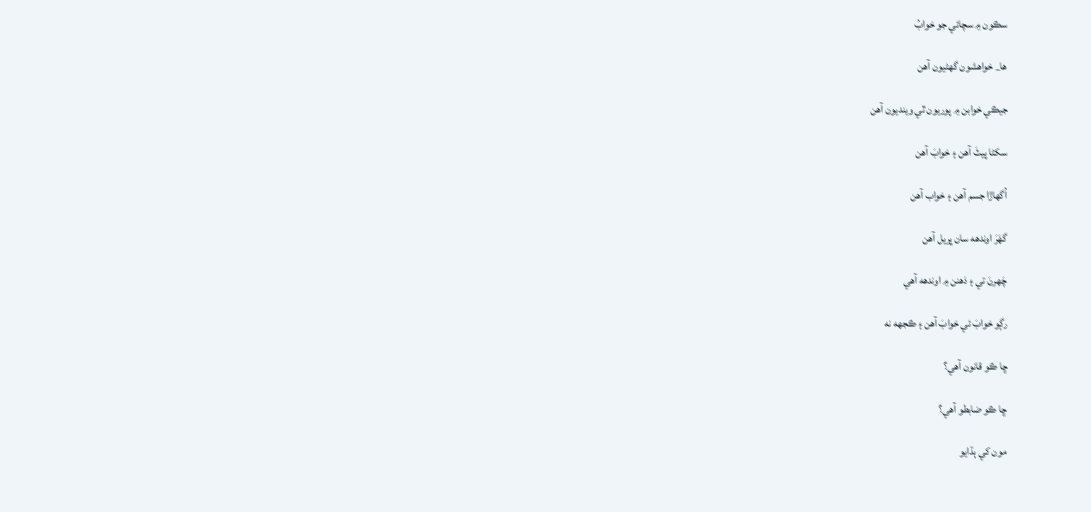سڪون ۾ سچائي جو خوابُ

ها_ خواهشون گهڻيون آهن

جيڪي خوابن ۾ پوريون ٿي وينديون آهن

سکڻا پيٽَ آهن ۽ خوابَ آهن

اُگهاڙا جسم آهن ۽ خواب آهن

گهَرَ اوندهه سان ڀريل آهن

چَهرنَ تي ۽ ذهنن ۾ اوندهه آهي

رڳو خوابَ ئي خوابَ آهن ۽ ڪجهه نه

ڇا ڪو قانون آهي؟

ڇا ڪو ضابطو آهي؟

مون کي ٻڌايو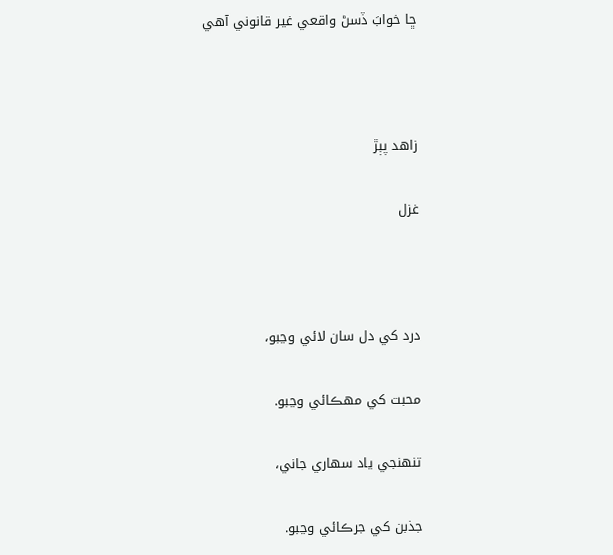ڇا خوابَ ڏسڻ واقعي غير قانوني آهي



زاهد پٻڙ

غزل



درد کي دل سان لائي وڃبو،

محبت کي مهڪائي وڃبو.

تنهنجي ياد سهاري جاني،

جذبن کي جرڪائي وڃبو.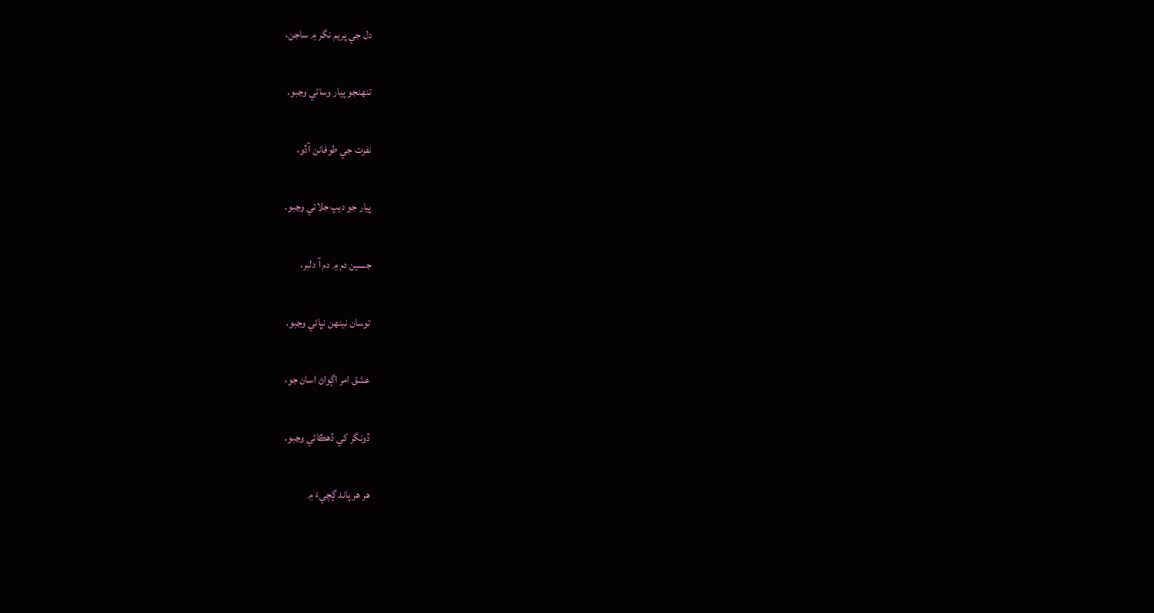دل جي پريم نگر ۾ ساجن،

تنهنجو پيار وسائي وڃبو.

نفرت جي طوفانن آڏو،

پيار جو ديپ جلائي وڃبو.

جسين دم ۾ دم آ دلبر،

توسان نينهن نڀائي وڃبو.

عشق امر اڳواڻ اسان جو،

ڏونگر کي ڏهڪائي وڃبو.

هر هر پاند ڳچيءَ ۾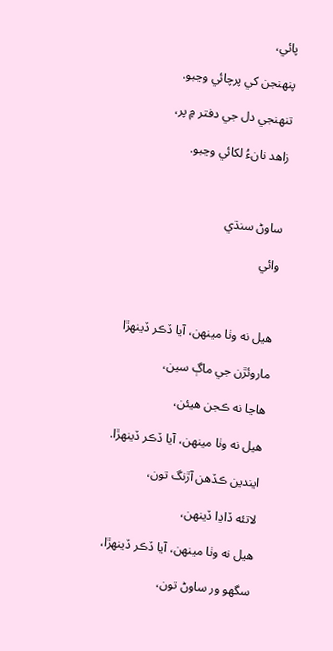پائي،

پنهنجن کي پرچائي وڃبو.

تنهنجي دل جي دفتر ۾ پر،

زاهد نانءُ لکائي وڃبو.



ساوڻ سنڌي

وائي



هيل نه وٺا مينهن، آيا ڏڪر ڏينهڙا

ماروئڙن جي ماڳ سين،

هاڃا نه ڪجن هيئن،

هيل نه وٺا مينهن، آيا ڏڪر ڏينهڙا.

ايندين ڪڏهن آڙنگ تون،

لاتئه ڏاڍا ڏينهن،

هيل نه وٺا مينهن، آيا ڏڪر ڏينهڙا،

سگهو ور ساوڻ تون،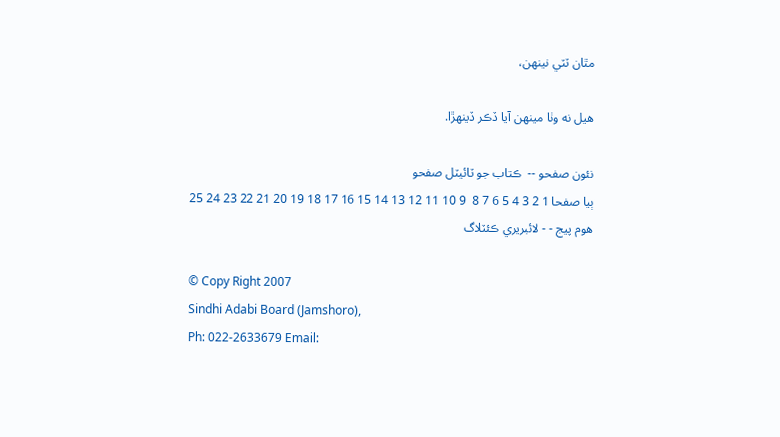مٿان ٽٽي نينهن،

هيل نه وٺا مينهن آيا ڏڪر ڏينهڙا.

نئون صفحو --  ڪتاب جو ٽائيٽل صفحو
ٻيا صفحا 1 2 3 4 5 6 7 8  9 10 11 12 13 14 15 16 17 18 19 20 21 22 23 24 25
هوم پيج - - لائبريري ڪئٽلاگ

© Copy Right 2007
Sindhi Adabi Board (Jamshoro),
Ph: 022-2633679 Email: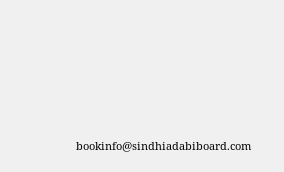bookinfo@sindhiadabiboard.com